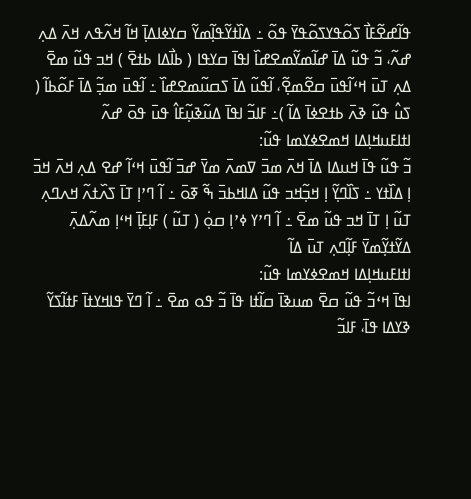ߟߊ߬ߝߐ߬ߓߊ߯ ߖߋ߬ߟߌߖߋ߬ߟߌ߫ ߟߋ߬ ߸ ߡߊ߰ߙߌ߬ߟߊ߲߬ߘߌ߬ ߛߌߦߊߡߊ߲߫ ߞߊ߬ ߞߍ߬ߟߍ ߞߍ߫ ߡߍ߲ ߝߍ߬، ߏ߬ ߟߎ߬ ߡߊ߫ ߝߊ߬ߘߌ߬ߘߐߝߊ߰ ߊߟߊ߫ ߛߌߟߊ ( ߕߊ߯ߡߊ ߕߙߐ߫ ) ߞߏ ߟߎ߬ ߘߐ߫ ߡߍ߲ ߠߎ߫ ߞߵߊ߬ߟߎ߫ ߛߐ߬ߘߐ߲߬، ߊ߬ߟߎ߬ ߡߊ߫ ߖߛߎ߬ߘߐߝߊ߰ ߸ ߊ߬ߟߎ߫ ߘߏ߲߬ ߡߊ߫ ߓߋ߬ߕߊ߬ ( ߖߎ߮ ߟߎ߬ ߢߍ߫ ߕߙߐߦߊ߫ ߡߊ߬ )߸ ߓߊߏ߬ ߊߟߊ߫ ߡߎ߬ߢߎ߲߬ߓߊ߮ ߟߎ߫ ߟߋ߫ ߝߍ߬
ߊߙߊߓߎߞߊ߲ߡߊ ߞߘߐߦߌߘߊ ߟߎ߬:
ߏ߬ ߟߎ߬ ߟߊ߫ ߞߎߡߊ ߡߊ߫ ߞߍ߫ ߘߏ߫ ߜߘߍ߫ ߘߌ߫ ߝߏ߫ ߊ߬ߟߎ߫ ߞߵߊ߬ ߝߐ ߡߍ߲ ߞߍ߫ ߞߏ߫ ߊ߲ ߡߊ߰ߙߌ ߸ ߖߊ߰ߣߌ߲߬ ߊ߲ ߞߏ߲߬ߞߏ ߟߎ߬ ߡߊߞߕߏ߫ ߒ߬ ߧߋ߫ ߸ ߊ߬ ߣߴߊ߲ ߠߊ߫ ߖߍ߰ߙߍ߬ ߞߍߣߍ߲ ߠߎ߬ ߊ߲ ߠߊ߫ ߞߏ ߟߎ߬ ߘߐ߫ ߸ ߊ߬ ߣߴߌ ߦߴߊ߲ ߛߋ߲߭ ( ߠߎ߬ ) ߓߊ߲ߓߊ߲߫ ߞߵߊ߲ ߘߍ߬ߡߍ߲߫ ߡߌ߬ߙߌ߲߬ߘߌ߫ ߓߊ߲߬ߣߍ߲ ߠߎ߫ ߡߊ߬
ߊߙߊߓߎߞߊ߲ߡߊ ߞߘߐߦߌߘߊ ߟߎ߬:
ߊߟߊ߫ ߞߵߏ߬ ߟߎ߬ ߛߐ߫ ߘߎߢߊ߫ ߛߊ߬ߙߊ ߟߊ߫ ߏ߬ ߟߋ ߘߐ߫ ߸ ߊ߬ ߣߌ߫ ߟߊߞߌߙߊ߫ ߓߙߊ߬ߖߌ߬ ߢߌߡߊ ߟߊ߫، ߓߊߏ߬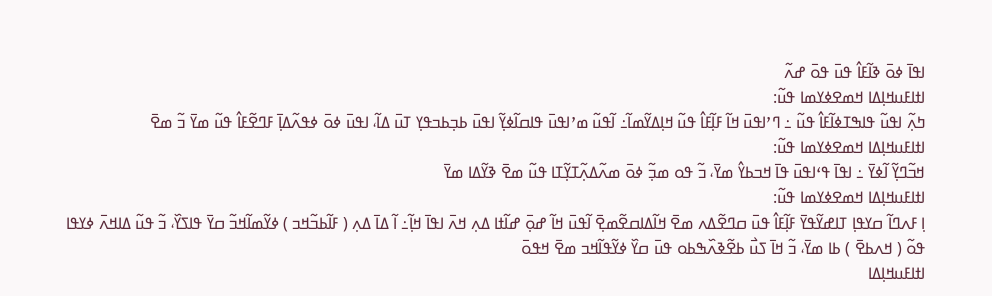ߊߟߊ߫ ߦߋ߫ ߢߊ߬ߓߊ߮ ߟߎ߫ ߟߋ߫ ߝߍ߬
ߊߙߊߓߎߞߊ߲ߡߊ ߞߘߐߦߌߘߊ ߟߎ߬:
ߤߍ߲߬ ߊߟߎ߬ ߟߊߒߠߦߊ߬ߓߊ߮ ߟߎ߬ ߸ ߣߴߊߟߎ߫ ߞߊ߬ ߓߊ߲߬ߓߊ߮ ߟߎ߬ ߞߊ߲ߡߌ߬ߘߊ߬߸ ߊ߬ߟߎ߬ ߘߴߊߟߎ߫ ߟߊߛߊ߬ߦߌ߲߬ ߊߟߎ߫ ߕߏ߲ߕߏߟߌ߲ ߠߎ߫ ߡߊ߬، ߊߟߎ߫ ߦߋ߫ ߦߟߍ߬ߡߊ߲߫ ߓߣߐ߬ߓߊ߮ ߟߎ߬ ߘߌ߫ ߏ߬ ߘߐ߫
ߊߙߊߓߎߞߊ߲ߡߊ ߞߘߐߦߌߘߊ ߟߎ߬:
ߞߏ߬ߣߌ߲߬ ߊ߬ߦߌ߫ ߸ ߊߟߊ߫ ߟߵߊߟߎ߫ ߟߊ߫ ߞߏߕߌ߮ ߘߌ߫، ߏ߬ ߟߋ ߘߏ߲߬ ߦߋ߫ ߘߍ߬ߡߍ߲߬ߠߌ߲߬ߠߊ ߟߎ߬ ߘߐ߫ ߢߌ߬ߡߊ ߘߌ߫
ߊߙߊߓߎߞߊ߲ߡߊ ߞߘߐߦߌߘߊ ߟߎ߬:
ߊ߲ ߓߍߣߊ߬ ߛߌߟߊ߲ ߠߊߝߌ߬ߟߌ߫ ߓߊ߲߬ߓߊ߮ ߟߎ߫ ߛߣߐ߬ߡߍ ߘߐ߫ ߞߊ߬ߡߊߛߐ߬ߘߐ߲߫ ߊ߬ߟߎ߫ ߞߊ߬ ߝߋ߲߫ ߝߊ߬ߙߊ ߡߍ߲ ߞߍ߫ ߊߟߊ߫ ߞߊ߲߬߸ ߊ߬ ߡߊ߫ ߡߍ߲ ( ߓߊ߬ߕߏ߬ߞߏ ) ߦߌ߬ߘߊ߬ߞߏ߬ ߛߌ߫ ߟߊߖߌ߰، ߏ߬ ߟߎ߬ ߡߊߞߍ߫ ߦߌߟߊ ߟߋ߬ ( ߞߍߕߐ߫ ) ߕߊ ߘߌ߫، ߏ߬ ߞߊ߫ ߖߎ߯ ߕߐ߬ߢߍ߰ߒߕߋ ߟߎ߫ ߛߌ߰ ߦߌ߬ߟߊ߬ߞߏ ߘߐ߫ ߞߟߋ߫
ߊߙߊߓߎߞߊ߲ߡߊ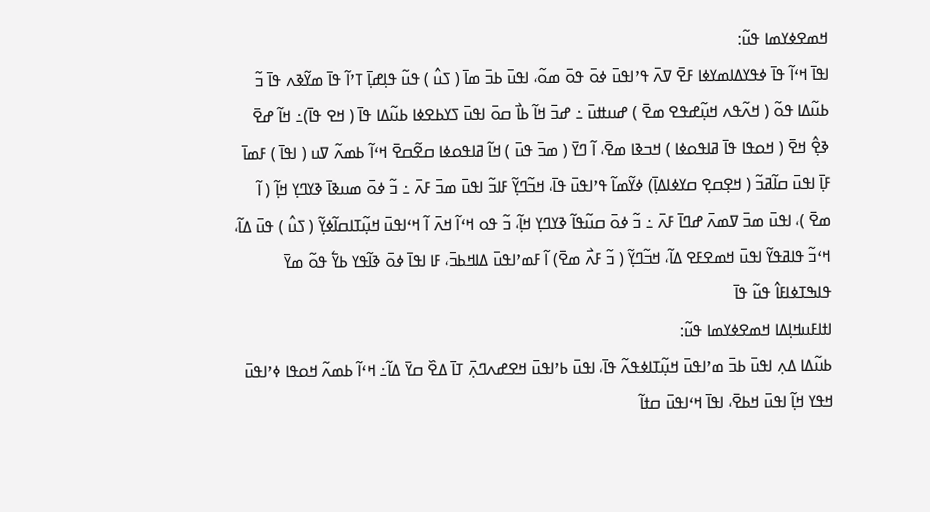ߞߘߐߦߌߘߊ ߟߎ߬:
ߊߟߊ߫ ߞߵߊ߬ ߟߊ߫ ߦߟߌߡߊߘߌߦߊ ߓߐ߫ ߜߍ߫ ߟߴߊߟߎ߫ ߦߋ߫ ߟߋ߫ ߘߋ߬، ߊߟߎ߫ ߕߏ߫ ߘߊ߫ ( ߖߎ߮ ) ߟߎ߬ ߟߊ߲ߝߊ߲߫ ߠߴߊ߬ ߟߊ߫ ߘߌ߬ߢߍ ߟߊ߫ ߏ߬ ߕߎ߬ߡߊ ߟߋ߬ ( ߞߍ߬ߟߍ ߞߎ߲߬ߝߟߐ ߘߐ߫ ) ߝߎߚߎ߫ ߸ ߝߏ߫ ߞߊ߬ ߕߊ߯ ߛߋ߫ ߊߟߎ߫ ߖߌߕߐߦߊ ߕߎ߬ߡߊ ߟߊ߫ ( ߞߐ ߟߊ߫)߸ ߞߊ߬ ߝߐ߫ ߢߐ߲߮ ߞߐ߫ ( ߞߋߟߊ ߟߊ߫ ߥߊߟߋߦߊ ) ߞߏߢߊ ߘߐ߫، ߊ߬ ߣߌ߫ ( ߘߏ߫ ߟߎ߫ ) ߞߊ߬ ߥߊߟߋߦߊ ߛߐ߬ߛߐ߫ ߞߵߊ߬ ߕߘߍ߬ ߜߎ ( ߊߟߊ߫ ) ߓߘߊ߫ ߓߊ߲߫ ߊߟߎ߫ ߛߊ߬ߥߏ߬ ( ߞߐ߲ߛߐ߲ ߛߌߦߊߡߊ߲߫) ߦߌ߬ߘߊ߬ ߟߴߊߟߎ߫ ߟߊ߫، ߞߏ߬ߣߌ߲߬ ߓߊߏ߬ ߊߟߎ߫ ߘߏ߫ ߓߍ߫ ߸ ߏ߬ ߦߋ߫ ߘߎߢߊ߫ ߢߌߣߌ߲ ߞߊ߲߬ ( ߊ߬ ߘߐ߫ )، ߊߟߎ߫ ߘߏ߫ ߜߘߍ߫ ߝߣߊ߫ ߓߍ߫ ߸ ߏ߬ ߦߋ߫ ߛߎ߬ߟߊ߬ ߢߌߣߌ߲ ߞߊ߲߬، ߏ߬ ߟߋ ߞߵߊ߬ ߞߍ߫ ߊ߬ ߞߵߊߟߎ߫ ߞߎ߲߬ߠߊߛߊ߬ߦߌ߲߬ ( ߖߎ߮ ) ߟߎ߫ ߡߊ߬، ߞߵߏ߬ ߟߊߥߟߌ߬ ߊߟߎ߫ ߞߘߐߓߐ ߡߊ߬، ߞߏ߬ߣߌ߲߬ ( ߏ߬ ߓߍ߯ ߘߐ߫) ߊ߬ ߓߘߴߊߟߎ߫ ߡߊߞߕߏ߫، ߓߊ ߊߟߊ߫ ߦߋ߫ ߢߊ߬ߟߌ ߕߌ߱ ߟߋ߬ ߘߌ߫ ߟߊߒߠߦߊߓߊ߮ ߟߎ߬ ߟߊ߫
ߊߙߊߓߎߞߊ߲ߡߊ ߞߘߐߦߌߘߊ ߟߎ߬:
ߕߎ߬ߡߊ ߡߍ߲ ߊߟߎ߫ ߕߏ߫ ߘߴߊߟߎ߫ ߞߎ߲߬ߠߊߦߟߍ߬ ߟߊ߫، ߊߟߎ߫ ߕߴߊߟߎ߫ ߞߐߝߍߣߍ߲߫ ߠߊ߫ ߡߐ߰ ߛߌ߫ ߡߊ߬߸ ߞߵߊ߬ ߕߘߍ߬ ߞߋߟߊ ߦߴߊߟߎ߫ ߞߟߌ ߞߊ߲߬ ߊߟߎ߫ ߞߕߐ߫، ߊߟߊ߫ ߞߵߊߟߎ߫ ߛߙߊ߬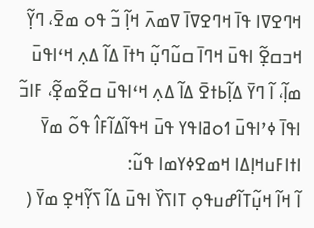ߞߣߐߜߊ ߟߊ߫ ߞߣߐߜߊ߫ ߜߘߍ߫ ߞߊ߲߬ ߏ߬ ߟߋ ߘߐ߫، ߣߌ߲߬ ߞߏߛߐ߲߬ ߊߟߎ߫ ߞߣߊ߫ ߛߎ߬ߣߎ߲߬ ߤߙߊ߫ ߡߊ߬ ߡߍ߲ ߞߵߊߟߎ߫ ߘߊ߲߬، ߊ߬ ߣߌ߫ ߡߊ߲߬ߕߙߐ߫ ߡߊ߬ ߡߍ߲ ߞߵߊߟߎ߫ ߛߐ߬ߘߐ߲߬، ߓߊߏ߬ ߊߟߊ߫ ߦߴߊߟߎ߫ ߗߋߥߊߟߌ ߟߎ߫ ߞߟߊ߬ߡߊ߬ߓߊ߮ ߟߋ߬ ߘߌ߫
ߊߙߊߓߎߞߊ߲ߡߊ ߞߘߐߦߌߘߊ ߟߎ߬:
ߊ߬ ߞߊ߬ ߞߎ߲߬ߠߊ߬ߝߎߟߋ߲ ߠߊߖߌ߰ ߊߟߎ߫ ߡߊ߬ ߖߌ߲߬ߞߐ߲ ߘߌ߫ (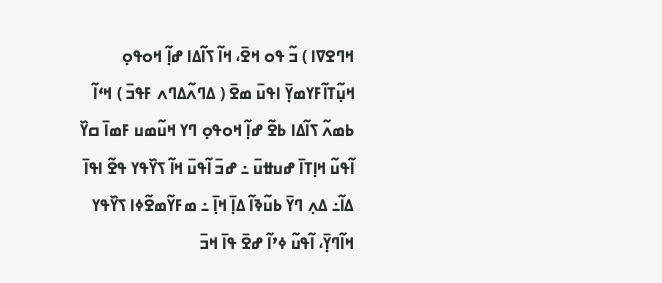ߞߣߐߜߊ ) ߏ߬ ߟߋ ߞߐ߫، ߞߊ߬ ߖߊ߬ߡߊ ߝߊ߲߬ ߞߋߟߋ߲ ߞߎ߲߬ߠߊ߬ߓߌߘߌ߲߫ ߊߟߎ߫ ߘߐ߫ ( ߡߣߍ߬ߡߣߍ ߓߟߏ߫ ) ߞߵߊ߬ ߕߘߍ߬ ߖߊ߬ߡߊ ߕߐ߬ ߝߊ߲߬ ߞߋߟߋ߲ ߣߌ ߞߎ߬ߘߎ ߓߘߊ߫ ߛߌ߰ ߊ߬ߟߎ߬ ߞߊ߲ߠߊ߫ ߝߎߚߎ߫ ߸ ߝߏ߫ ߊ߬ߟߎ߫ ߞߊ߬ ߖߌ߰ߟߌ ߟߐ߬ ߊߟߊ߫ ߡߊ߬߸ ߡߍ߲ ߣߌ߫ ߕߎ߬ߢߊ߬ ߡߊ߲߫ ߞߊ߲߫ ߸ ߘߓߌ߬ߘߐ߬ߦߊ ߖߌ߰ߟߌ ߞߊ߬ߣߌ߲߫، ߊ߬ߟߎ߬ ߦߴߊ߬ ߝߐ߫ ߟߊ߫ ߞߏ߫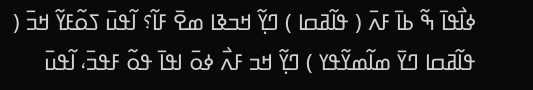ߦߊ߯ߟߊ߫ ߒ߬ ߕߊ߫ ߓߍ߫ ( ߟߊ߬ߥߛߊ ) ߣߌ߲߬ ߞߏߢߊ ߘߐ߫ ߓߊ߬؟ ߊ߬ߟߎ߫ ߖߋ߬ߓߌ߬ ߞߏ߫ ( ߟߊ߬ߥߛߊ ߣߌ߫ ߘߊ߬ߘߌ߬ߟߌ ) ߣߌ߲߬ ߞߏ ߓߍ߯ ߦߋ߫ ߊߟߊ߫ ߟߋ߬ ߓߟߏ߫، ߊ߬ߟߎ߫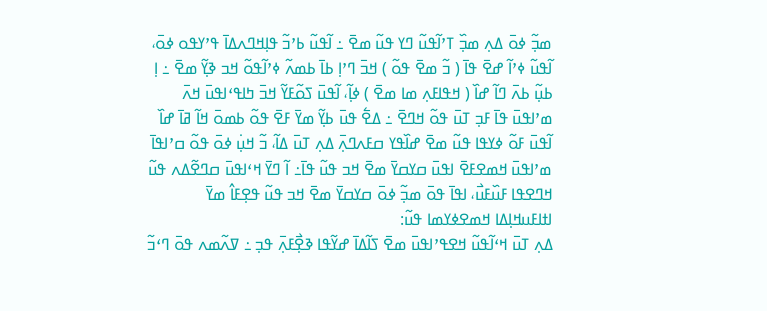ߘߏ߲߬ ߦߋ߫ ߡߍ߲ ߘߏ߲߰ ߠߴߊ߬ߟߎ߬ ߣߌ ߟߎ߬ ߘߐ߫ ߸ ߊ߬ߟߎ߬ ߕߴߏ߬ ߟߊ߲ߞߣߍߡߊ߫ ߟߴߌߟߋ ߦߋ߫، ߊ߬ߟߎ߬ ߦߴߊ߬ ߝߐ߫ ߟߊ߫ ( ߏ߬ ߘߐ߫ ߟߋ߬ ) ߞߏ߫ ߣߴߊ߲ ߕߊ߫ ߕߘߍ߬ ߦߴߊ߬ߟߋ߬ ߞߏ ߢߌ߲߬ ߘߐ߫ ߸ ߊ߲ ߕߎ߲߬ ߕߍ߫ ߣߊ߬ ߝߊ߰ ( ߞߟߊߓߍ߲ ߘߊ ߘߐ߫ ) ߦߊ߲߬، ߊ߬ߟߎ߫ ߖߋ߬ߓߌ߬ ߞߏ߫ ߤߊߟߵߊߟߎ߫ ߞߍ߫ ߘߴߊߟߎ߫ ߟߊ߫ ߓߏ߲ ߠߎ߫ ߟߋ߬ ߞߣߐ߫ ߸ ߡߐ߱ ߟߎ߫ ߕߌ߲߬ ߘߌ߫ ߓߐ߫ ߟߋ߬ ߕߘߋ߫ ߞߊ߬ ߥߊ߫ ߝߊ߰ ߊ߬ߟߎ߫ ߓߋ߬ ߦߌߟߊ ߟߎ߬ ߘߐ߫ ߝߊ߰ߟߌ ߛߓߍߣߍ߲߫ ߡߍ߲ ߠߎ߫ ߡߊ߬، ߏ߬ ߞߎ߲߭ ߦߋ߫ ߟߋ߬ ߛߴߊߟߊ߫ ߘߴߊߟߎ߫ ߞߘߐߓߐ߫ ߊߟߎ߫ ߛߌߛߌ߫ ߘߐ߫ ߞߏ ߟߎ߬ ߟߊ߫߸ ߊ߬ ߣߌ߫ ߞߵߊߟߎ߫ ߛߣߐ߬ߡߍ ߟߎ߬ ߞߣߐߟߊ ߓߎ߰ߓߎ߯، ߊߟߊ߫ ߟߋ߫ ߘߏ߲߬ ߦߋ߫ ߛߌߛߌ߫ ߘߐ߫ ߞߏ ߟߎ߬ ߟߐ߲ߓߊ߮ ߘߌ߫
ߊߙߊߓߎߞߊ߲ߡߊ ߞߘߐߦߌߘߊ ߟߎ߬:
ߡߍ߲ ߠߎ߫ ߞߵߊ߬ߟߎ߬ ߞߐߟߴߊߟߎ߫ ߘߐ߫ ߖߊ߬ߡߊ߫ ߝߌ߬ߟߊ ߢߐ߲߯ߓߍ߲߫ ߟߏ߲ ߸ ߜߍ߬ߘߍ ߟߋ߫ ߣߵߏ߬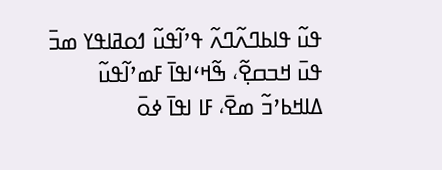ߟߎ߬ ߟߊߕߣߍ߬ߣߍ߬ ߟߴߊ߬ߟߎ߬ ߗߋߥߊߟߌ ߘߏ߫ ߟߎ߫ ߞߏߛߐ߲߬، ߒ߬ߞߵߊߟߊ߫ ߓߘߴߊ߬ߟߎ߬ ߡߊߞߕߴߏ߬ ߘߐ߫، ߓߊ ߊߟߊ߫ ߦߋ߫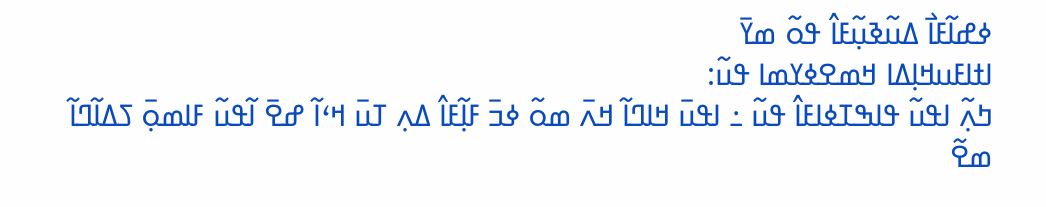ߦߝߊ߬ߓߊ߯ ߡߎ߬ߢߎ߲߬ߓߊ߮ ߟߋ߬ ߘߌ߫
ߊߙߊߓߎߞߊ߲ߡߊ ߞߘߐߦߌߘߊ ߟߎ߬:
ߤߍ߲߬ ߊߟߎ߬ ߟߊߒߠߦߊߓߊ߮ ߟߎ߬ ߸ ߊߟߎ߫ ߞߊߣߊ߬ ߞߍ߫ ߘߋ߬ ߦߏ߫ ߓߊ߲߬ߓߊ߮ ߡߍ߲ ߠߎ߫ ߞߵߊ߬ ߝߐ߫ ߊ߬ߟߎ߬ ߓߊߘߋ߲߫ ߖߡߊ߬ߣߊ߬ ߘߐ߬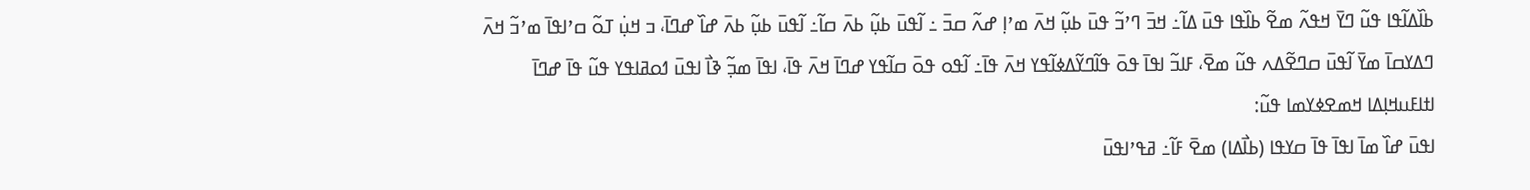ߕߊ߰ߡߊ߬ߟߊ ߟߎ߬ ߣߌ߫ ߞߟߍ߬ ߘߐ߬ ߕߊ߰ߟߊ ߟߎ߫ ߡߊ߬߸ ߞߏ߫ ߣߴߏ߬ ߟߎ߫ ߕߎ߲߬ ߞߍ߫ ߘߴߊ߲ ߝߍ߬ ߛߏ߫ ߸ ߊ߬ߟߎ߫ ߕߎ߲߬ ߕߍ߫ ߛߊ߬߸ ߊ߬ߟߎ߫ ߕߎ߲߬ ߕߍ߫ ߝߊ߰ ߝߣߊ߫، ߏ ߞߎ߲߭ ߠߋ߬ ߛߴߊߟߊ߫ ߘߴߏ߬ ߞߍ߫ ߣߡߌߛߊ߫ ߘߌ߫ ߊ߬ߟߎ߫ ߛߣߐ߬ߡߍ ߟߎ߬ ߘߐ߫، ߓߊߏ߬ ߊߟߊ߫ ߟߋ߫ ߟߊ߬ߣߌ߬ߡߦߊ߬ߟߌ ߞߍ߫ ߟߊ߫߸ ߊ߬ߟߋ ߟߋ߫ ߛߊ߬ߟߌ ߝߣߊ߫ ߞߍ߫ ߟߊ߫، ߊߟߊ߫ ߘߏ߲߬ ߢߊ߯ ߊߟߎ߫ ߗߋߥߊߟߌ ߟߎ߬ ߟߊ߫ ߝߣߊ߫
ߊߙߊߓߎߞߊ߲ߡߊ ߞߘߐߦߌߘߊ ߟߎ߬:
ߊߟߎ߫ ߝߊ߰ ߘߊ߫ ߊߟߊ߫ ߟߊ߫ ߛߌߟߊ (ߕߊ߯ߡߊ) ߘߐ߫ ߓߊ߬߸ ߥߟߴߊߟߎ߫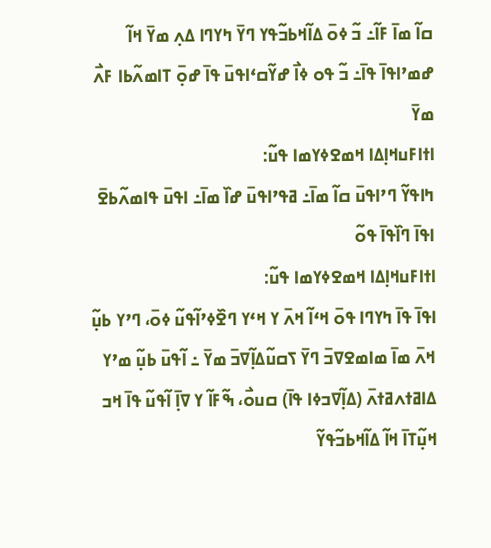ߛߊ߬ ߘߊ߫ ߓߊ߬߸ ߏ߬ ߦߋ߫ ߡߊ߬ߞߕߏ߬ߟߌ ߣߌ߫ ߤߌߣߊ ߡߍ߲ ߘߌ߫ ߞߊ߬ ߝߘߴߊߟߊ߫ ߟߊ߫߸ ߏ߬ ߟߋ ߦߊ߯ ߝߌ߬ߛߵߊߟߎ߫ ߟߊ߫ ߝߋ߲߫ ߠߊߘߍ߬ߕߊ ߓߍ߯ ߘߌ߫
ߊߙߊߓߎߞߊ߲ߡߊ ߞߘߐߦߌߘߊ ߟߎ߬:
ߤߊߟߌ߬ ߣߴߊߟߎ߫ ߛߊ߬ ߘߊ߫߸ ߥߟߴߊߟߎ߫ ߝߊ߰ ߘߊ߫߸ ߊߟߎ߫ ߟߊߘߍ߬ߕߐ߫ ߊߟߊ߫ ߣߊ߰ߟߊ߫ ߟߋ߬
ߊߙߊߓߎߞߊ߲ߡߊ ߞߘߐߦߌߘߊ ߟߎ߬:
ߊߟߊ߫ ߟߊ߫ ߤߌߣߊ ߟߋ߫ ߞߵߊ߬ ߞߍ߫ ߌ ߞߵߌ ߣߐ߰ߦߴߊ߬ߟߎ߬ ߦߋ߫، ߣߴߌ ߕߎ߲߬ ߞߍ߫ ߘߊ߫ ߘߊߘߐߜߏ߫ ߣߌ߫ ߖߛߎ߬ߡߊ߲߬ߜߏ߫ ߘߌ߫ ߸ ߊ߬ߟߎ߫ ߕߎ߲߬ ߘߴߌ ߡߊߥߙߍߥߙߍ߫ (ߡߊ߲߬ߜߏߦߊ ߟߊ߫) ߛߎߋ߯، ߒ߬ߓߊ߬ ߌ ߜߊ߲߫ ߊ߬ߟߎ߬ ߟߊ߫ ߞߏ ߞߎ߲߬ߠߊ߫ ߞߊ߬ ߡߊ߬ߞߕߏ߬ߟߌ߬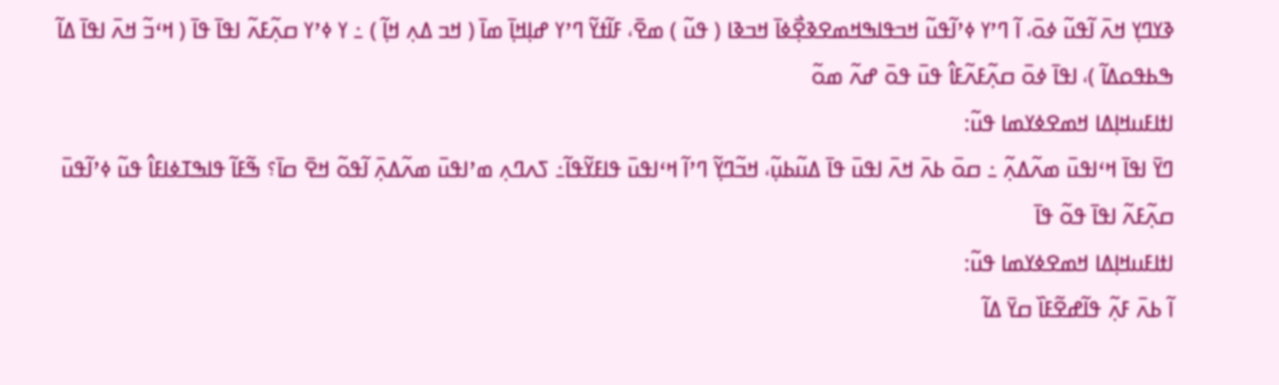ߢߌߣߌ߲ ߞߍ߫ ߊ߬ߟߎ߬ ߦߋ߫، ߊ߬ ߣߴߌ ߦߴߊ߬ߟߎ߬ ߞߏߟߊߒߞߘߐߢߐ߲߯ߦߊ߫ ߞߏߢߊ ( ߟߎ߬ ) ߘߐ߫، ߓߊ߬ߙߌ߬ ߣߴߌ ߝߊ߲ߞߊ߲߫ ߘߊ߫ ( ߞߏ ߡߍ߲ ߞߊ߲߬ ) ߸ ߌ ߦߴߌ ߛߍ߲߬ߓߍ߬ ߊߟߊ߫ ߟߊ߫ ( ߞߵߏ߬ ߞߍ߫ ߊߟߊ߫ ߡߊ߬ ߒߕߟߋߡߊ߬ )، ߊߟߊ߫ ߦߋ߫ ߛߍ߲߬ߓߍ߬ߓߊ߮ ߟߎ߫ ߟߋ߫ ߝߍ߬ ߘߋ߬
ߊߙߊߓߎߞߊ߲ߡߊ ߞߘߐߦߌߘߊ ߟߎ߬:
ߣߌ߫ ߊߟߊ߫ ߞߵߊߟߎ߫ ߘߍ߬ߡߍ߲߬ ߸ ߛߋ߫ ߕߍ߫ ߞߍ߫ ߊߟߎ߫ ߟߊ߫ ߡߎ߬ߕߎ߲߬، ߞߏ߬ߣߌ߲߬ ߣߴߊ߬ ߞߵߊߟߎ߫ ߟߊߓߌ߬ߟߊ߬߸ ߖߍߣߍ߲ ߘߴߊߟߎ߫ ߘߍ߬ߡߍ߲߫ ߊ߬ߟߋ߬ ߞߐ߫ ߛߊ߫؟ ߒ߬ߓߊ߬ ߟߊߒߠߦߊߓߊ߮ ߟߎ߬ ߦߴߊ߬ߟߎ߫ ߛߍ߲߬ߓߍ߬ ߊߟߊ߫ ߟߋ߬ ߟߊ߫
ߊߙߊߓߎߞߊ߲ߡߊ ߞߘߐߦߌߘߊ ߟߎ߬:
ߊ߬ ߕߍ߫ ߓߍ߲߬ ߟߊ߬ߝߐ߬ߓߊ߰ ߛߌ߫ ߡߊ߬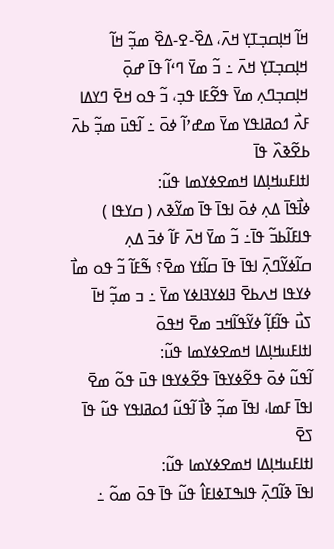ߞߊ߬ ߞߊ߲ߛߏ߲ߠߌ߲ ߞߍ߫، ߡߐ߰-ߐ-ߡߐ߰ ߘߏ߲߬ ߞߊ߬ ߞߊ߲ߛߏ߲ߠߌ߲ ߞߍ߫ ߸ ߏ߬ ߘߌ߫ ߣߵߊ߬ ߟߊ߫ ߝߋ߲߫ ߞߊ߲ߛߏ߲ߣߍ߲ ߘߌ߫ ߟߐ߬ߓߊ ߟߏ߲، ߏ߬ ߟߋ ߞߐ߫ ߣߌߡߊ ߓߍ߯ ߗߋߥߊߟߌ ߘߌ߫ ߘߝߴߊ߬ ߦߋ߫ ߸ ߊ߬ߟߎ߫ ߘߏ߲߬ ߕߍ߫ ߕߐ߬ߢߍ߰ ߟߊ߫
ߊߙߊߓߎߞߊ߲ߡߊ ߞߘߐߦߌߘߊ ߟߎ߬:
ߦߊ߯ߟߊ߫ ߡߍ߲ ߦߋ߫ ߊߟߊ߫ ߟߊ߫ ߘߌ߬ߢߍ ( ߛߌߟߊ ) ߟߊߓߊ߬ߕߏ߬ ߟߊ߫߸ ߏ߬ ߘߌ߫ ߞߍ߫ ߓߊ߬ ߦߏ߫ ߡߍ߲ ߛߊ߬ߦߌ߬ߣߍ߲߫ ߊߟߊ߫ ߟߊ߫ ߛߊ߬ߙߌ ߘߐ߫؟ ߒ߬ߓߊ߬ ߏ߬ ߟߋ ߘߊ߯ ߦߌߟߊ ߞߍߕߐ߫ ߔߊߦߌߔߊߦߌ ߘߌ߫ ߸ ߏ ߘߏ߲߬ ߞߊ߫ ߖߎ߯ ߟߊ߬ߓߊ߲߬ ߦߌ߬ߟߊ߬ߞߏ ߘߐ߫ ߞߟߋ߫
ߊߙߊߓߎߞߊ߲ߡߊ ߞߘߐߦߌߘߊ ߟߎ߬:
ߊ߬ߟߎ߬ ߦߋ߫ ߟߐ߬ߦߌߟߊ߫ ߟߐ߬ߦߌߟߊ ߟߎ߫ ߟߋ߬ ߘߐ߫ ߊߟߊ߫ ߓߘߊ، ߊߟߊ߫ ߘߏ߲߬ ߢߊ߯ ߊ߬ߟߎ߬ ߗߋߥߊߟߌ ߟߎ߬ ߟߊ߫ ߖߐ߫
ߊߙߊߓߎߞߊ߲ߡߊ ߞߘߐߦߌߘߊ ߟߎ߬:
ߊߟߊ߫ ߢߊ߬ߣߍ߲߫ ߟߊߒߠߦߊߓߊ߮ ߟߎ߬ ߟߊ߫ ߟߋ߫ ߘߋ߬ ߸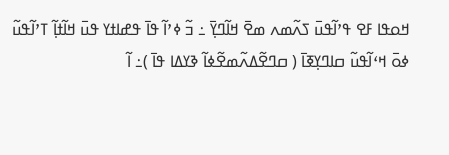ߞߋߟߊ ߓߐ ߟߴߊ߬ߟߎ߫ ߖߍ߬ߘߍ ߘߐ߫ ߞߊ߬ߣߌ߲߫ ߸ ߏ߬ ߦߴߊ߬ ߟߊ߫ ߟߝߊߙߌ ߟߎ߫ ߞߊ߬ߙߊ߲߬ ߠߴߊ߬ߟߎ߬ ߦߋ߫ ߞߵߊ߬ߟߎ߬ ߛߊߣߌ߲ߧߊ߫ ( ߛߣߐ߬ߡߍ߬ߘߐ߬ߦߊ߬ ߢߌߡߊ ߟߊ߫ )߸ ߊ߬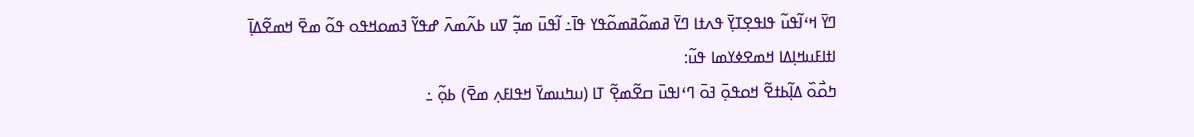ߣߌ߫ ߞߵߊ߬ߟߎ߬ ߟߊߟߐ߲ߠߌ߲߫ ߟߍߙߊ ߣߌ߫ ߥߘߋ߬ߥߘߋ߬ߟߌ ߟߊ߫߸ ߊ߬ߟߎ߫ ߘߏ߲߬ ߜߎ ߕߍ߬ߘߍ߫ ߝߟߌ߬ ߔߘߋߞߟߋ ߟߋ߬ ߘߐ߫ ߞߘߐ߬ߡߊ߲߫
ߊߙߊߓߎߞߊ߲ߡߊ ߞߘߐߦߌߘߊ ߟߎ߬:
ߤߋ߯ߋ߰ ߡߊ߲߬ߕߙߐ߬ ߞߋߟߋ߲߫ ߔߋ߫ ߣߵߊߟߎ߫ ߛߐ߬ߘߐ߲߬ ߠߊ (ߎߤߎߘߌ߫ ߞߟߊߓߍ߲ ߘߐ߫) ߕߋ߲߬ ߸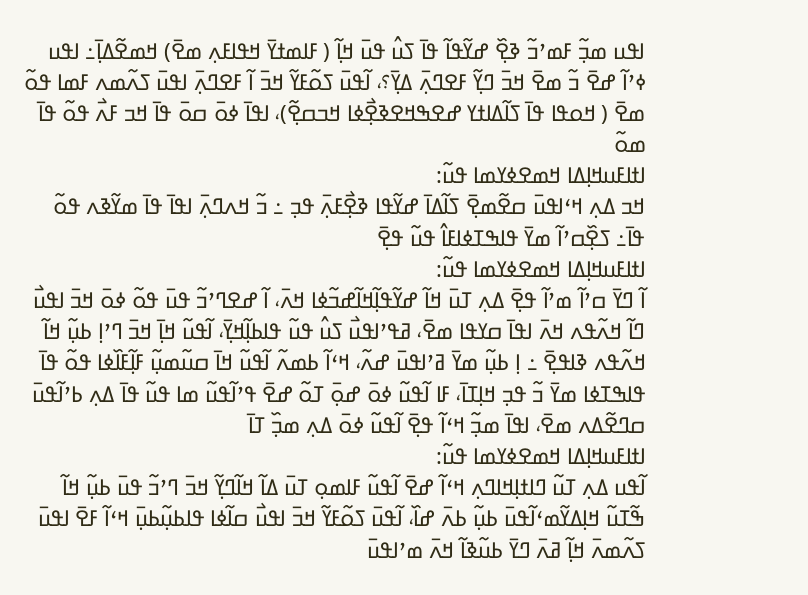ߊߟߎ ߘߏ߲߬ ߓߘߴߏ߬ ߢߐ߲߰ ߝߌ߬ߟߊ߬ ߟߊ߫ ߖߎ߮ ߟߎ߫ ߞߊ߲߬ ( ߓߊߘߙߌ߫ ߞߟߊߓߍ߲ ߘߐ߫) ߞߘߐ߬ߡߊ߲߫߸ ߊߟߎ ߦߴߊ߬ ߝߐ߫ ߏ߬ ߘߐ߫ ߞߏ߫ ߣߌ߲߬ ߓߐߣߍ߲߫ ߡߌ߲߫؟، ߊ߬ߟߎ߫ ߖߋ߬ߓߌ߬ ߞߏ߫ ߊ߬ ߓߐߣߍ߲߫ ߊߟߎ߫ ߖߍ߬ߘߍ ߓߘߊ ߟߋ߬ ߘߐ߫ ( ߞߋߟߊ ߟߊ߫ ߖߊ߬ߡߊߙߌ ߝߐߒߞߐߢߐ߲߯ߦߊ ߞߏߛߐ߲߬)، ߊߟߊ߫ ߦߋ߫ ߛߋ߫ ߟߊ߫ ߞߏ ߓߍ߯ ߟߋ߬ ߟߊ߫ ߘߋ߬
ߊߙߊߓߎߞߊ߲ߡߊ ߞߘߐߦߌߘߊ ߟߎ߬:
ߞߏ ߡߍ߲ ߞߵߊߟߎ߫ ߛߐ߬ߘߐ߲߫ ߖߊ߬ߡߊ߫ ߝߌ߬ߟߊ ߢߐ߲߯ߓߍ߲߫ ߟߏ߲ ߸ ߏ߬ ߞߍߣߍ߲߫ ߊߟߊ߫ ߟߊ߫ ߘߌ߬ߢߍ ߟߋ߬ ߟߊ߫߸ ߖߐ߲߰ߛߴߊ߬ ߘߌ߫ ߟߊߒߠߦߊߓߊ߮ ߟߎ߬ ߟߐ߲߫
ߊߙߊߓߎߞߊ߲ߡߊ ߞߘߐߦߌߘߊ ߟߎ߬:
ߊ߬ ߣߌ߫ ߛߴߊ߬ ߘߴߊ߬ ߟߐ߲߫ ߡߍ߲ ߠߎ߫ ߞߊ߬ ߝߌ߬ߟߊ߲߬ߞߊ߬ߝߏ߬ߦߊ ߞߍ߫، ߊ߬ ߝߐߣߴߏ߬ ߟߎ߫ ߟߋ߬ ߦߋ߫ ߞߏ߫ ߊߟߎ߯ ߣߊ߬ ߞߍ߬ߟߍ ߞߍ߫ ߊߟߊ߫ ߛߌߟߊ ߘߐ߫، ߥߟߴߊߟߎ߯ ߖߎ߮ ߟߎ߬ ߟߊߕߊ߲߬ߞߌ߲߫، ߊ߬ߟߎ߬ ߞߊ߲߫ ߞߏ߫ ߣߴߊ߲ ߕߎ߲߬ ߞߊ߬ ߞߍ߬ߟߍ ߢߊߟߐ߲߫ ߸ ߊ߲ ߕߎ߲߬ ߘߌ߫ ߥߴߊߟߎ߫ ߝߍ߬، ߞߵߊ߬ ߕߘߍ߬ ߊ߬ߟߎ߬ ߞߊ߫ ߛߎ߬ߘߎ߲߬ ߓߊ߲߬ߓߊ߰ߦߊ ߟߋ߬ ߟߊ߫ ߟߊߒߠߦߊ ߘߌ߫ ߏ߬ ߟߏ߲ ߞߊ߲ߠߊ߫، ߓߊ ߊ߬ߟߎ߬ ߦߋ߫ ߝߋ߲߫ ߠߋ߬ ߝߐ߫ ߟߴߊ߬ߟߎ߬ ߘߊ ߟߎ߬ ߟߊ߫ ߡߍ߲ ߕߴߊ߬ߟߎ߫ ߛߣߐ߬ߡߍ ߘߐ߫، ߊߟߊ߫ ߘߏ߲߬ ߞߵߊ߬ ߟߐ߲߫ ߊ߬ߟߎ߬ ߦߋ߫ ߡߍ߲ ߘߏ߲߰ ߠߊ߫
ߊߙߊߓߎߞߊ߲ߡߊ ߞߘߐߦߌߘߊ ߟߎ߬:
ߊ߬ߟߎ ߡߍ߲ ߠߎ߬ ߣߊߙߊ߲ߞߊߣߍ߲ ߞߵߊ߬ ߝߐ߫ ߊ߬ߟߎ߬ ߓߊߘߋ߲ ߠߎ߫ ߡߊ߬ ߞߊ߬ߣߌ߲߬ ߞߏ߫ ߣߴߏ߬ ߟߎ߫ ߕߎ߲߬ ߞߊ߬ ߒ߬ߠߎ߬ ߞߊ߲ߡߌ߬ߘߵߊ߬ߟߎ߫ ߕߎ߲߬ ߕߍ߫ ߝߊ߰، ߊ߬ߟߎ߫ ߖߋ߬ߓߌ߬ ߞߏ߫ ߊߟߎ߯ ߛߊ߬ߦߊ ߟߊߕߎ߲߬ߕߎ߲߫ ߞߵߊ߬ ߓߐ߫ ߊߟߎ߫ ߖߍ߬ߘߍ߫ ߞߊ߲߬ ߥߍ߫ ߣߌ߫ ߕߎ߬ߢߊ߬ ߞߍ߫ ߘߴߊߟߎ߫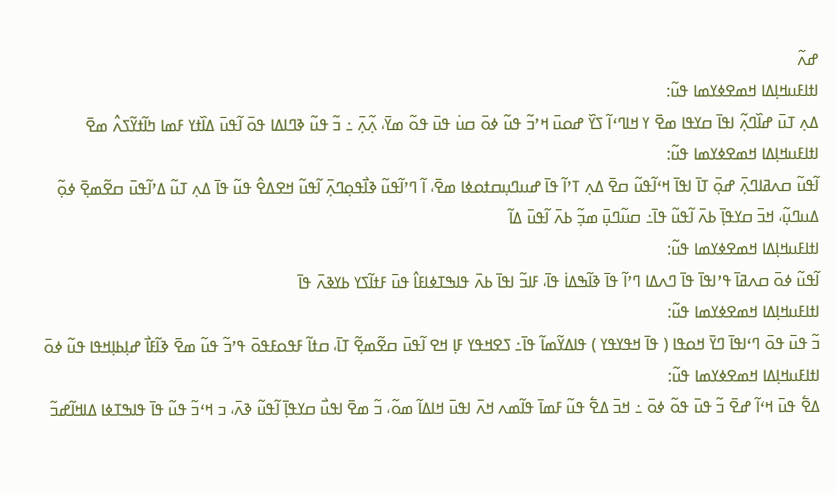ߝߍ߬
ߊߙߊߓߎߞߊ߲ߡߊ ߞߘߐߦߌߘߊ ߟߎ߬:
ߡߍ߲ ߠߎ߫ ߝߊ߰ߣߍ߲߬ ߊߟߊ߫ ߛߌߟߊ ߘߐ߫ ߌ ߞߊߣߵߊ߬ ߖߌ߰ ߝߋߎ߫ ߞߴߏ߬ ߟߎ߬ ߦߋ߫ ߛߎ߭ ߟߎ߫ ߟߋ߬ ߘߌ߫، ߍ߲߬ߍ߲߫ ߸ ߏ߬ ߟߎ߬ ߢߣߊߡߊ ߟߋ߫ ߊ߬ߟߎ߫ ߡߊ߰ߙߌ ߓߘߊ ߤߊ߬ߙߌ߬ߖߍ߮ ߘߐ߫
ߊߙߊߓߎߞߊ߲ߡߊ ߞߘߐߦߌߘߊ ߟߎ߬:
ߊ߬ߟߎ߬ ߛߍߥߊߣߍ߲߫ ߝߋ߲߫ ߠߊ߫ ߊߟߊ߫ ߞߵߊ߬ߟߎ߬ ߛߐ߫ ߡߍ߲ ߠߴߊ߬ ߟߊ߫ ߝߎߣߎ߲ߛߙߋߦߊ ߘߐ߫، ߊ߬ ߣߴߊ߬ߟߎ߬ ߢߊ߯ߟߋ߲ߣߍ߲߫ ߊ߬ߟߎ߬ ߞߐߡߐ߮ ߟߎ߬ ߟߊ߫ ߡߍ߲ ߠߎ߬ ߡߴߊ߬ߟߎ߫ ߛߐ߬ߘߐ߲߫ ߦߋ߲߬ ߡߎߣߎ߲߬، ߞߏ߫ ߛߌߟߊ߲߫ ߕߍ߫ ߊ߬ߟߎ߬ ߟߊ߫߸ ߛߎ߬ߣߎ߲߫ ߘߏ߲߬ ߕߍ߫ ߊ߬ߟߎ߫ ߡߊ߬
ߊߙߊߓߎߞߊ߲ߡߊ ߞߘߐߦߌߘߊ ߟߎ߬:
ߊ߬ߟߎ߬ ߦߋ߫ ߛߍߥߊ߫ ߟߴߊߟߊ߫ ߟߊ߫ ߣߍߡߊ ߣߴߊ߬ ߟߊ߫ ߢߊ߬ߒߡߊ߭ ߟߊ߫، ߓߊߏ߬ ߊߟߊ߫ ߕߍ߫ ߟߊߒߠߦߊߓߊ߮ ߟߎ߫ ߓߙߊ߬ߖߌ ߕߌߢߍ߫ ߟߊ߫
ߊߙߊߓߎߞߊ߲ߡߊ ߞߘߐߦߌߘߊ ߟߎ߬:
ߏ߬ ߟߎ߫ ߟߋ߫ ߣߵߊߟߊ߫ ߣߌ߫ ߞߋߟߊ ( ߟߊ߫ ߞߟߌߟߌ ) ߟߊߡߌ߬ߘߊ߬ ߟߊ߫߸ ߖߐߞߟߌ ߓߊ߲ ߞߐ ߊ߬ߟߎ߫ ߛߐ߬ߘߐ߲߬ ߠߊ߫، ߛߙߊ߬ ߓߟߋߓߟߋ߫ ߟߴߏ߬ ߟߎ߬ ߘߐ߫ ߢߊ߬ߓߊ߯ ߝߊ߲ߕߊ߲ߞߟߊ ߟߎ߬ ߦߋ߫
ߊߙߊߓߎߞߊ߲ߡߊ ߞߘߐߦߌߘߊ ߟߎ߬:
ߡߐ߱ ߟߎ߫ ߞߵߊ߬ ߝߐ߫ ߏ߬ ߟߎ߫ ߟߋ߬ ߦߋ߫ ߸ ߞߏ߫ ߡߐ߱ ߟߎ߬ ߓߘߊ߫ ߟߊ߬ߘߍ ߞߍ߫ ߊߟߎ߫ ߞߊߡߊ߬ ߘߋ߬، ߏ߬ ߘߐ߫ ߊߟߎ߯ ߛߌߟߊ߲߫ ߊ߬ߟߎ߬ ߢߍ߫، ߏ ߞߵߏ߬ ߟߎ߬ ߟߊ߫ ߟߊߒߠߦߊ ߡߊߞߊ߬ߝߏ߬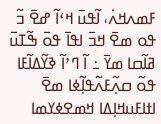ߓߘߍߞߍ߭، ߊ߬ߟߎ߫ ߞߵߊ߬ ߝߐ߫ ߏ߬ ߟߋ ߘߐ߫ ߞߏ߫ ߊߟߊ߫ ߟߋ߫ ߒ߬ߠߎ߫ ߥߊ߬ߛߊ ߘߌ߫ ߸ ߊ߬ ߣߴߊ߬ ߢߌ߬ߡߊ߬ߓߊ ߟߋ߬ ߛߍ߲߬ߓߍ߬ߟߊ߲߬ߦߊ ߘߐ߫
ߊߙߊߓߎߞߊ߲ߡߊ ߞߘߐߦߌߘߊ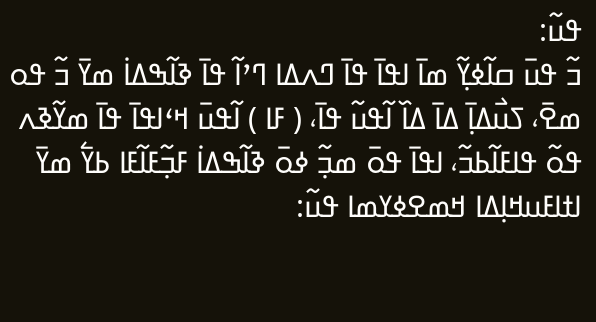ߟߎ߬:
ߏ߬ ߟߎ߫ ߛߊ߬ߦߌ߲߬ ߘߊ߫ ߊߟߊ߫ ߟߊ߫ ߣߍߡߊ ߣߴߊ߬ ߟߊ߫ ߢߊ߬ߒߡߊ߭ ߘߌ߫ ߏ߬ ߟߋ ߘߐ߫، ߖߎ߯ߡߊ߲߫ ߡߊ߫ ߡߊ߰ ߊ߬ߟߎ߬ ߟߊ߫، ( ߓߊ ) ߊ߬ߟߎ߫ ߞߵߊߟߊ߫ ߟߊ߫ ߘߌ߬ߢߍ ߟߋ߬ ߟߊߓߊ߬ߕߏ߬، ߊߟߊ߫ ߟߋ߫ ߘߏ߲߬ ߦߋ߫ ߢߊ߬ߒߡߊ߭ ߓߏ߲߬ߓߊ߬ߓߊ ߕߌ߱ ߘߌ߫
ߊߙߊߓߎߞߊ߲ߡߊ ߞߘߐߦߌߘߊ ߟߎ߬: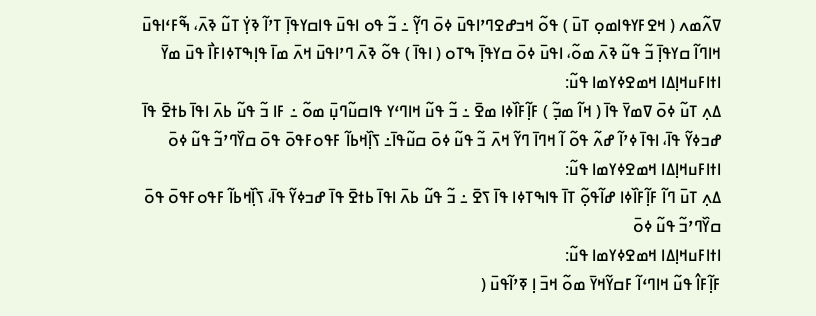ߜߍ߬ߘߍ ( ߞߐߓߌߟߊߘߋ߲ ߠߎ߫ ) ߟߋ߬ ߞߏߝߐߣߴߊߟߎ߫ ߦߋ߫ ߣߌ߲߬ ߸ ߏ߬ ߟߋ ߊߟߎ߫ ߟߊߛߌߟߊ߲߫ ߠߴߊ߬ ߢߌ߲߭ ߠߎ߬ ߢߍ߫، ߒ߬ߓߵߊߟߎ߫ ߞߊߣߊ߬ ߛߌߟߊ߲߫ ߏ߬ ߟߎ߬ ߢߍ߫ ߘߋ߬، ߊߟߎ߫ ߦߋ߫ ߛߌߟߊ߲߫ ߒߠߋ ( ߊߟߊ߫ ) ߟߋ߬ ߢߍ߫ ߣߴߊߟߎ߫ ߞߍ߫ ߘߊ߫ ߟߊ߲ߒߠߦߊߓߊ߯ ߟߎ߫ ߘߌ߫
ߊߙߊߓߎߞߊ߲ߡߊ ߞߘߐߦߌߘߊ ߟߎ߬:
ߡߍ߲ ߠߎ߬ ߦߋ߫ ߜߘߌ߫ ߟߊ߫ ( ߞߊ߬ ߘߏ߲߬ ) ߓߊ߲߬ߓߊ߰ߦߊ ߘߐ߫ ߸ ߏ߬ ߟߎ߬ ߞߊߣߵߌ ߟߊߛߎ߬ߣߎ߲߫ ߘߋ߬ ߸ ߓߊ ߏ߬ ߟߎ߬ ߕߍ߫ ߊߟߊ߫ ߕߙߐ߫ ߟߊ߫ ߝߏߦߌ߬ ߟߊ߫، ߊߟߊ߫ ߦߴߊ߬ ߝߍ߬ ߟߋ߬ ߊ߬ ߞߣߊ߫ ߣߌ߬ ߞߍ߫ ߏ߬ ߟߎ߬ ߦߋ߫ ߛߎ߬ߟߊ߫߸ ߖߊ߲߰ߞߕߊ߬ ߓߟߋߓߟߋ߫ ߟߋ߫ ߛߌ߰ߣߴߏ߬ ߟߎ߬ ߦߋ߫
ߊߙߊߓߎߞߊ߲ߡߊ ߞߘߐߦߌߘߊ ߟߎ߬:
ߡߍ߲ ߠߎ߫ ߣߊ߬ ߓߊ߲߬ߓߊ߰ߦߊ ߝߊ߬ߟߋ߲߬ ߠߊ߫ ߟߊߒߠߦߊ ߟߊ߫ ߖߐ߫ ߸ ߏ߬ ߟߎ߬ ߕߍ߫ ߊߟߊ߫ ߕߙߐ߫ ߟߊ߫ ߝߏߦߌ߬ ߟߊ߫، ߖߊ߲߰ߞߕߊ߬ ߓߟߋߓߟߋ߫ ߟߋ߫ ߛߌ߰ߣߴߏ߬ ߟߎ߬ ߦߋ߫
ߊߙߊߓߎߞߊ߲ߡߊ ߞߘߐߦߌߘߊ ߟߎ߬:
ߓߊ߲߬ߓߊ߮ ߟߎ߬ ߞߊߣߵߊ߬ ߓߛߌ߬ߞߌ߫ ߘߋ߬ ߞߏ߫ ߊ߲ ߧߴߊ߬ߟߎ߫ (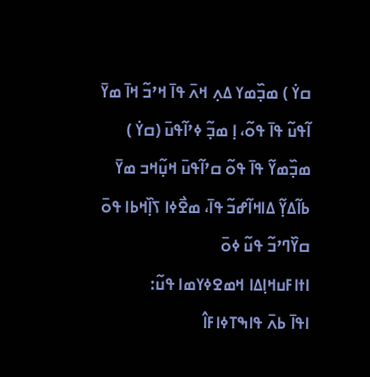ߛߌ߭ ) ߘߏ߲߰ߘߌ ߡߍ߲ ߞߍ߫ ߟߊ߫ ߞߴߏ߬ ߞߊ߫ ߘߌ߫ ߊ߬ߟߎ߬ ߟߊ߫ ߟߋ߬، ߊ߲ ߘߏ߲߬ ߦߴߊ߬ߟߎ߫ (ߛߌ߭ ) ߘߏ߲߰ߘߌ߬ ߟߊ߫ ߟߋ߬ ߛߴߊ߬ߟߎ߫ ߞߎ߲߬ߞߏ ߘߌ߫ ߕߊ߬ߡߌ߲߬ ߡߊߞߊ߬ߝߏ߬ ߟߊ߫، ߘߐ߯ߦߊ ߖߊ߲߰ߞߕߊ ߟߋ߫ ߛߌ߰ߣߴߏ߬ ߟߎ߬ ߦߋ߫
ߊߙߊߓߎߞߊ߲ߡߊ ߞߘߐߦߌߘߊ ߟߎ߬:
ߊߟߊ߫ ߕߍ߫ ߟߊߒߠߦߊߓߊ߮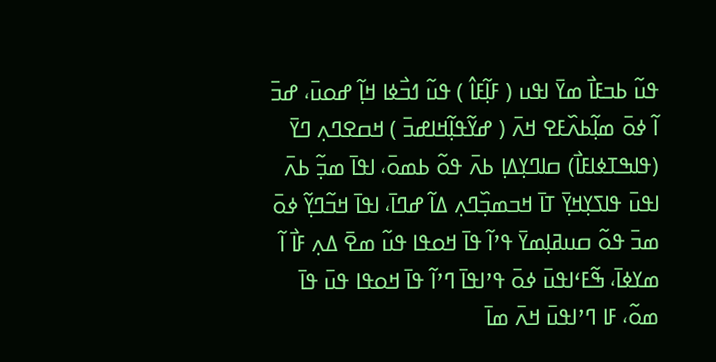ߟߎ߬ ߕߏߓߊ߯ ߘߌ߫ ߊߟߎ ( ߓߊ߲߬ߓߊ߮ ) ߟߎ߬ ߗߏ߯ߦߊ ߞߊ߲߬ ߝߋߎ߫، ߝߏ߫ ߊ߬ ߦߋ߫ ߘߊ߲߬ߕߍ߰ߓߐ ߞߍ߫ ( ߝߌ߬ߟߊ߲߬ߞߊߝߏ߫ ) ߞߛߐߣߍ߲ ߣߌ߫ (ߟߊߒߠߦߊߓߊ߯) ߛߊߣߌ߲ߡߊ߲ ߕߍ߫ ߟߋ߬ ߕߘߋ߫، ߊߟߊ߫ ߘߏ߲߬ ߕߍ߫ ߊߟߎ߫ ߟߊߖߌ߲ߞߌ߲߫ ߠߊ߫ ߞߏߘߏ߲߰ߣߍ߲ ߡߊ߬ ߝߣߊ߫، ߊߟߊ߫ ߞߏ߬ߣߌ߲߬ ߦߋ߫ ߘߏ߫ ߟߋ߬ ߛߎߥߊ߲ߘߌ߫ ߟߴߊ߬ ߟߊ߫ ߞߋߟߊ ߟߎ߬ ߘߐ߫ ߡߍ߲ ߓߊ߯ ߊ߬ ߘߌߦߊ߫، ߒ߬ߓߵߊߟߎ߫ ߦߋ߫ ߟߴߊߟߊ߫ ߣߴߊ߬ ߟߊ߫ ߞߋߟߊ ߟߎ߫ ߟߊ߫ ߘߋ߬، ߓߊ ߣߴߊߟߎ߫ ߞߍ߫ ߘߊ߫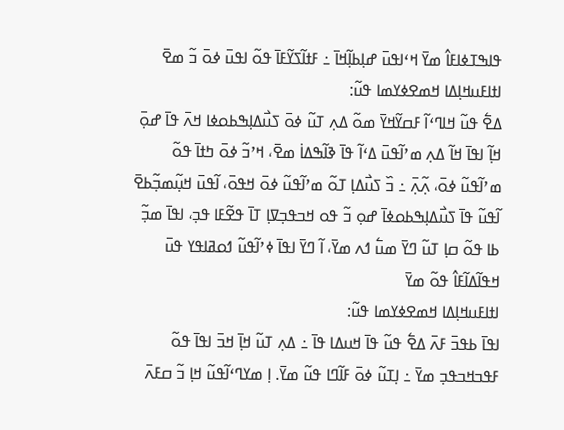ߟߊߒߠߦߊߓߊ߮ ߘߌ߫ ߞߵߊߟߎ߫ ߝߊ߲ߕߊ߲߬ߞߊ߫ ߸ ߓߙߊ߬ߖߌ߬ߓߊ߫ ߟߋ߬ ߊߟߎ߫ ߦߋ߫ ߏ߬ ߘߐ߫
ߊߙߊߓߎߞߊ߲ߡߊ ߞߘߐߦߌߘߊ ߟߎ߬:
ߡߐ߱ ߟߎ߬ ߞߊߣߵߊ߬ ߓߛߌ߬ߞߌ߫ ߘߋ߬ ߡߍ߲ ߠߎ߬ ߦߋ߫ ߖߎ߯ߡߊ߲ߒߕߋߦߊ ߞߍ߫ ߟߊ߫ ߝߋ߲߫ ߞߊ߲߬ ߊߟߊ߫ ߞߊ߬ ߡߍ߲ ߘߴߊ߬ߟߎ߫ ߡߵߊ߬ ߟߊ߫ ߢߊ߬ߒߡߊ߭ ߘߐ߫، ߞߴߏ߬ ߦߋ߫ ߤߙߊ߫ ߟߋ߬ ߘߴߊ߬ߟߎ߬ ߦߋ߫، ߍ߲߬ߍ߲߫ ߸ ߏ߰ ߖߎ߯ߡߊ߲ ߠߋ߬ ߘߴߊ߬ߟߎ߬ ߦߋ߫ ߞߟߋ߫، ߊ߬ߟߎ߫ ߞߎ߲߬ߘߏ߲߬ߕߐ߫ ߊ߬ߟߎ߬ ߟߊ߫ ߖߎ߯ߡߊ߲ߒߕߋߦߊ߫ ߝߋ߲ ߏ߬ ߟߋ ߞߏߟߏ߲ߜߊ߲ ߠߊ߫ ߟߐ߬ߓߊ ߟߏ߲، ߊߟߊ߫ ߘߏ߲߬ ߕߊ ߟߋ߬ ߛߊ߲ ߠߎ߬ ߣߌ߫ ߘߎ߱ ߗߍ ߘߌ߫، ߊ߬ ߣߌ߫ ߊߟߊ߫ ߦߴߊ߬ߟߎ߬ ߗߋߥߊߟߌ ߟߎ߫ ߞߟߊ߬ߡߊ߬ߓߊ߮ ߟߋ߬ ߘߌ߫
ߊߙߊߓߎߞߊ߲ߡߊ ߞߘߐߦߌߘߊ ߟߎ߬:
ߊߟߊ߫ ߕߟߏ߫ ߓߍ߫ ߡߐ߱ ߟߎ߬ ߟߊ߫ ߞߎߡߊ ߟߊ߫ ߸ ߡߍ߲ ߠߎ߬ ߞߊ߲߫ ߞߏ߫ ߊߟߊ߫ ߟߋ߬ ߓߟߏߞߏߟߏ߲ ߘߌ߫ ߸ ߊ߲ߠߎ߬ ߦߋ߫ ߓߊ߬ߣߊ ߟߎ߬ ߘߌ߫. ߊ߲ ߘߌߣߵߊ߬ߟߎ߬ ߞߊ߲ ߏ߬ ߛߓߍ߫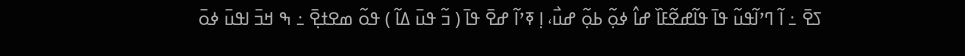ߖߐ߫ ߸ ߊ߬ ߣߴߊ߬ߟߎ߬ ߟߊ߫ ߟߊ߬ߝߐ߬ߓߊ߰ ߝߊ߮ ߦߋ߲߬ ߕߋ߲߬ ߝߎ߯، ߊ߲ ߧߴߊ߬ ߝߐ߫ ߟߊ߫ ( ߏ߬ ߟߎ߫ ߡߊ߬ ) ߟߋ߬ ߘߐߙߐ߲߫ ߸ ߒ ߞߏ߫ ߊߟߎ߫ ߦߋ߫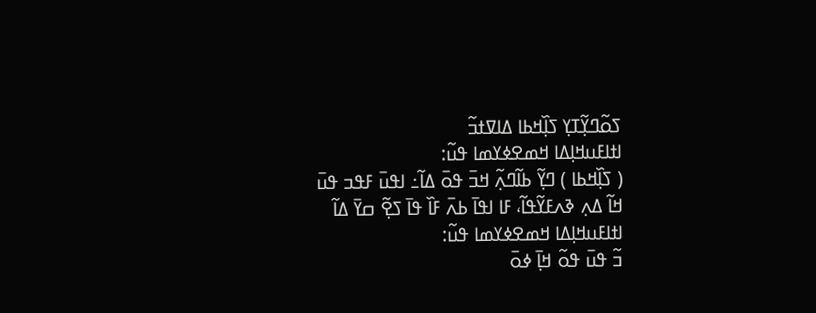ߖߋ߬ߣߌ߲߬ߠߌ߲ ߖߊ߲߰ߞߕߊ ߡߊߜߙߏ߬
ߊߙߊߓߎߞߊ߲ߡߊ ߞߘߐߦߌߘߊ ߟߎ߬:
( ߖߊ߲߰ߞߕߊ ) ߣߌ߲߬ ߕߊ߬ߣߍ߲߬ ߞߏ߫ ߟߋ߫ ߡߊ߬߸ ߊߟߎ߫ ߓߟߏ ߟߎ߫ ߞߊ߬ ߡߍ߲ ߢߍߓߌ߬ߟߊ߬، ߓߊ ߊߟߊ߫ ߕߍ߫ ߓߊ߰ ߟߊ߫ ߖߐ߲߬ ߛߌ߫ ߡߊ߬
ߊߙߊߓߎߞߊ߲ߡߊ ߞߘߐߦߌߘߊ ߟߎ߬:
ߏ߬ ߟߎ߫ ߟߋ߬ ߞߊ߲߫ ߦߋ߫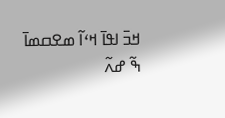ߞߏ߫ ߊߟߊ߫ ߞߵߊ߬ ߘߐߛߘߊ߫ ߒ߬ ߝߍ߬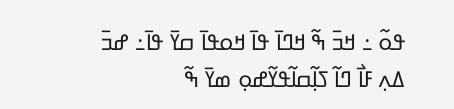ߟߋ߬ ߸ ߞߏ߫ ߒ߬ ߞߣߊ߫ ߟߊ߫ ߞߋߟߊ߫ ߛߌ߫ ߟߊ߫߸ ߝߏ߫ ߡߍ߲ ߓߊ߯ ߣߊ߬ ߖߊ߲߬ߛߊ߬ߟߌ߬ߝߋ߲ ߘߌ߫ ߒ߬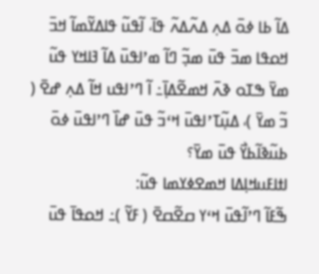ߡߊ߬ ߕߊ ߦߋ߫ ߡߍ߲ ߡߍ߬ߡߍ߬ ߟߊ߫، ߊ߬ߟߎ߬ ߟߊߡߌ߬ߘߊ߬ ߞߏ߫ ߞߋߟߊ ߘߏ߫ ߟߎ߫ ߘߏ߲߬ ߣߊ߬ ߘߴߊߟߎ߫ ߡߊ߬ ߔߊߞߌ ߟߎ߬ ߘߌ߫ ߒߠߋ ߢߍ߫ ߞߘߐ߬ߡߊ߲߫߸ ߊ߬ ߣߴߊߟߎ ߞߊ߬ ߡߍ߲ ߝߐ߫ ( ߏ߬ ߘߌ߫ )، ߡߎ߲߬ߠߴߊߟߎ߫ ߞߵߏ߬ ߟߎ߫ ߝߊ߰ ߣߴߊߟߎ߫ ߦߋ߫ ߕߎ߬ߢߊ߬ߕߌ߯ ߟߎ߫ ߘߌ߫؟
ߊߙߊߓߎߞߊ߲ߡߊ ߞߘߐߦߌߘߊ ߟߎ߬:
ߒ߬ߓߊ߬ ߣߴߊ߬ߟߎ߫ ߞߵߌ ߛߐ߬ߛߐ߫ ( ߓߌ߬ )߸ ߞߋߟߊ߫ ߟߎ߫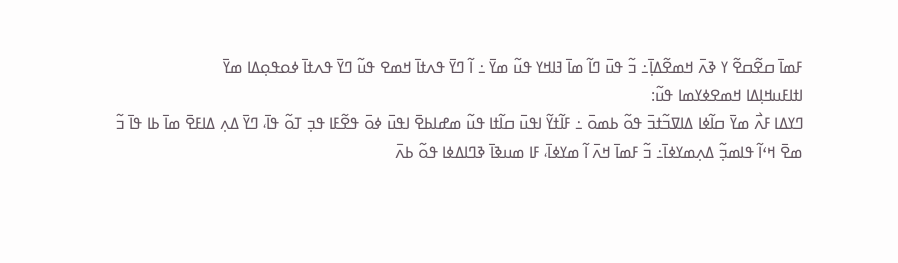ߓߘߊ߫ ߛߐ߬ߛߐ߬ ߌ ߢߍ߫ ߞߘߐ߬ߡߊ߲߫߸ ߏ߬ ߟߎ߫ ߣߊ߬ ߘߊ߫ ߔߊߞߌ ߟߎ߬ ߘߌ߫ ߸ ߊ߬ ߣߌ߫ ߟߍߙߊ߫ ߞߘߐ ߟߎ߬ ߣߌ߫ ߟߍߙߊ߫ ߦߋߟߋ߲ߡߊ ߘߌ߫
ߊߙߊߓߎߞߊ߲ߡߊ ߞߘߐߦߌߘߊ ߟߎ߬:
ߣߌߡߊ ߓߍ߯ ߘߌ߫ ߛߊ߬ߦߊ ߡߊߜߏ߬ߙߏ߫ ߟߋ߬ ߕߘߋ߫ ߸ ߓߊ߬ߙߌ߬ ߊߟߎ߫ ߛߊ߬ߙߊ ߟߎ߬ ߘߝߊߕߐ߫ ߊߟߎ߫ ߦߋ߫ ߟߐ߬ߓߊ ߟߏ߲ ߠߋ߬ ߟߊ߫، ߣߌ߫ ߡߍ߲ ߡߊߓߐ߫ ߘߊ߫ ߕߊ ߟߊ߫ ߏ߬ ߘߐ߫ ߞߵߊ߬ ߟߊߘߏ߲߬ ߡߍ߲ߘߌߦߊ߫߸ ߏ߬ ߓߘߊ߫ ߞߍ߫ ߊ߬ ߘߌߦߊ߫، ߓߊ ߘߎߢߊ߫ ߢߣߊߡߦߊ ߟߋ߬ ߕߍ߫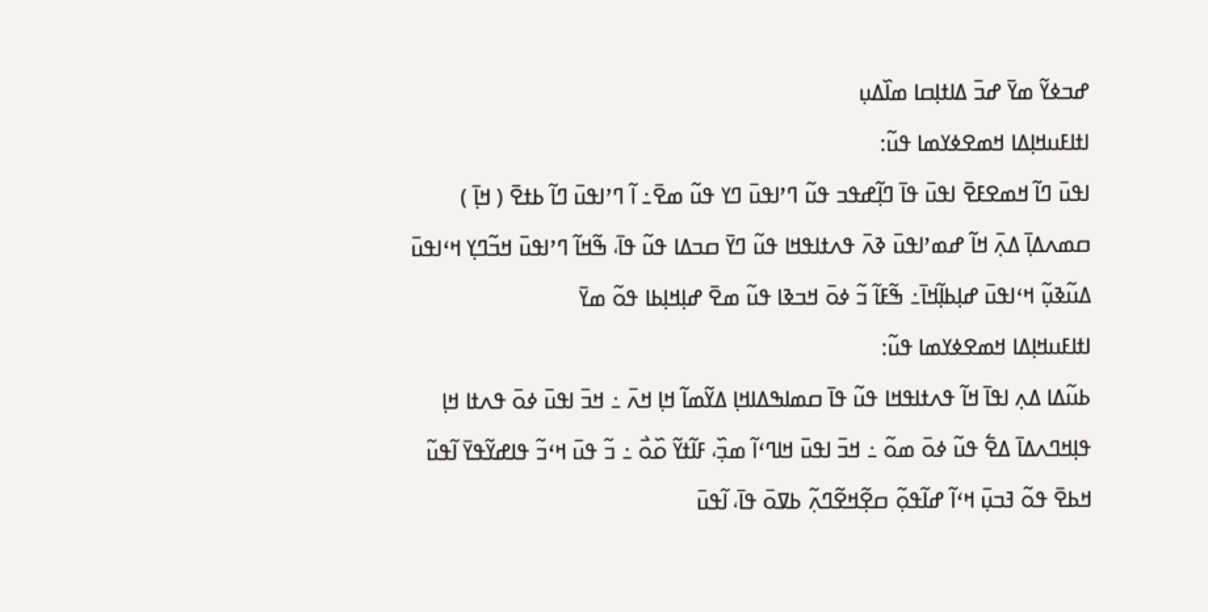ߝߏߦߌ߬ ߘߌ߫ ߝߏ߫ ߡߊߙߊ߲ߛߊ ߘߊ߰ߡߎ߲
ߊߙߊߓߎߞߊ߲ߡߊ ߞߘߐߦߌߘߊ ߟߎ߬:
ߊߟߎ߫ ߣߊ߬ ߞߘߐߓߐ߫ ߊߟߎ߫ ߟߊ߫ ߣߊ߲߬ߝߟߏ ߟߎ߬ ߣߴߊߟߎ߫ ߣߌ ߟߎ߬ ߘߐ߫߸ ߊ߬ ߣߴߊߟߎ߫ ߣߊ߬ ߕߙߐ߫ ( ߞߊ߲߫ ) ߛߘߍߡߊ߲߫ ߡߍ߲߫ ߞߊ߬ ߝߘߴߊߟߎ߫ ߢߍ߫ ߟߍߙߊߟߞߊ ߟߎ߬ ߣߌ߫ ߛߏߡߊ ߟߎ߬ ߟߊ߫، ߒ߬ߞߊ߬ ߣߴߊߟߎ߫ ߞߏ߬ߣߌ߲ ߞߵߊߟߎ߫ ߡߎ߬ߢߎ߲߬ ߞߵߊߟߎ߫ ߝߊ߲ߕߊ߲߬ߞߊ߫߸ ߒ߬ߓߊ߬ ߏ߬ ߦߋ߫ ߞߏߢߊ ߟߎ߬ ߘߐ߫ ߝߊ߲ߞߊ߲ߕߊ ߟߋ߬ ߘߌ߫
ߊߙߊߓߎߞߊ߲ߡߊ ߞߘߐߦߌߘߊ ߟߎ߬:
ߕߎ߬ߡߊ ߡߍ߲ ߊߟߊ߫ ߞߊ߬ ߟߍߙߊߟߞߊ ߟߎ߬ ߟߊ߫ ߛߘߊߒߡߊߞߊ߲ ߡߌ߬ߘߊ߬ ߞߊ߲ ߞߍ߫ ߸ ߞߏ߫ ߊߟߎ߫ ߦߋ߫ ߟߍߙߊ ߞߊ߲ ߟߊ߲ߞߣߍߡߊ߫ ߡߐ߱ ߟߎ߬ ߦߋ߫ ߘߋ߬ ߸ ߞߏ߫ ߊߟߎ߫ ߞߊߣߵߊ߬ ߘߏ߲߰، ߓߊ߬ߙߌ߬ ߋ߰ߋ߯ ߸ ߏ߬ ߟߎ߫ ߞߵߏ߬ ߟߊߝߌ߬ߟߌ߫ ߊ߬ߟߎ߬ ߞߕߐ߫ ߟߋ߬ ߔߏߎ߲߫ ߞߵߊ߬ ߝߊ߬ߟߋ߲߬ ߛߐ߲߬ߞߐ߬ߣߍ߲߬ ߕߜߋ߫ ߟߊ߫، ߊ߬ߟߎ߫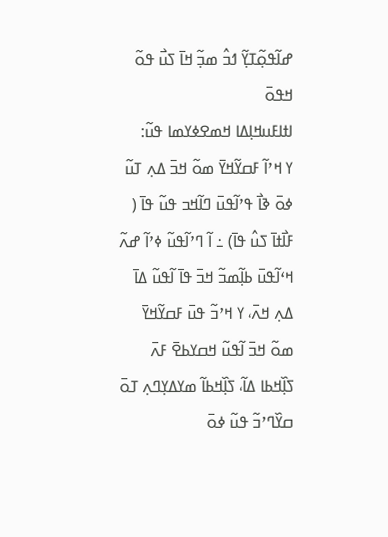ߝߊ߬ߟߋ߲߬ߠߌ߲߬ ߗߏ߮ ߘߏ߲߬ ߞߊ߫ ߖߎ߯ ߟߋ߬ ߞߟߋ߫
ߊߙߊߓߎߞߊ߲ߡߊ ߞߘߐߦߌߘߊ ߟߎ߬:
ߌ ߞߴߊ߬ ߓߛߌ߬ߞߌ߫ ߘߋ߬ ߞߏ߫ ߡߍ߲ ߠߎ߬ ߦߋ߫ ߢߊ߯ ߟߴߊ߬ߟߎ߫ ߣߊ߬ߞߏ ߟߎ߬ ߟߊ߫ ( ߓߊ߯ߙߊ߫ ߖߎ߮ ߟߊ߫) ߸ ߊ߬ ߣߴߊ߬ߟߎ߬ ߦߴߊ߬ ߝߍ߬ ߞߵߊ߬ߟߎ߫ ߕߊ߲߬ߘߏ߬ ߞߏ߫ ߟߊ߫ ߊ߬ߟߎ߬ ߡߊ߫ ߡߍ߲ ߞߍ߫، ߌ ߞߴߏ߬ ߟߎ߫ ߓߛߌ߬ߞߌ߫ ߘߋ߬ ߞߏ߫ ߊ߬ߟߎ߬ ߞߛߌߕߐ߫ ߓߍ߫ ߖߊ߲߰ߞߕߊ ߡߊ߬، ߖߊ߲߰ߞߕߊ߬ ߘߌߡߌ߲ߣߍ߲ ߠߋ߫ ߛߌ߰ߣߴߏ߬ ߟߎ߬ ߦߋ߫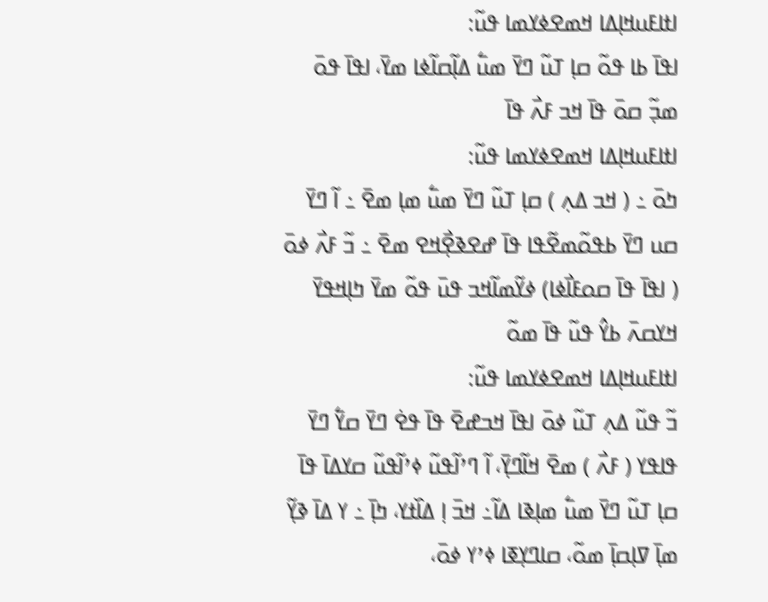ߊߙߊߓߎߞߊ߲ߡߊ ߞߘߐߦߌߘߊ ߟߎ߬:
ߊߟߊ߫ ߕߊ ߟߋ߬ ߛߊ߲ ߠߎ߬ ߣߌ߫ ߘߎ߱ ߡߊ߲߬ߛߊ߬ߦߊ ߘߌ߫، ߊߟߊ߫ ߟߋ߫ ߘߏ߲߬ ߛߋ߫ ߟߊ߫ ߞߏ ߓߍ߯ ߟߊ߫
ߊߙߊߓߎߞߊ߲ߡߊ ߞߘߐߦߌߘߊ ߟߎ߬:
ߤߋ߫ ߸ ( ߞߏ ߡߍ߲ ) ߛߊ߲ ߠߎ߬ ߣߌ߫ ߘߎ߱ ߘߊ߲ ߘߐ߫ ߸ ߊ߬ ߣߌ߫ ߛߎ ߣߌ߫ ߕߟߋ߬ߘߐ߬ߟߊ ߟߊ߫ ߝߐߢߐ߲߯ߞߐ ߘߐ߫ ߸ ߏ߬ ߓߍ߯ ߦߋ߫ ( ߊߟߊ߫ ߟߊ߫ ߛߋߓߊ߯ߦߊ) ߦߌ߬ߘߊ߬ߞߏ ߟߎ߫ ߟߋ߬ ߘߌ߫ ߤߊ߲ߞߟߌ߫ ߞߌߛߍ߫ ߕߌ߮ ߟߎ߬ ߟߊ߫ ߘߋ߬
ߊߙߊߓߎߞߊ߲ߡߊ ߞߘߐߦߌߘߊ ߟߎ߬:
ߏ߬ ߟߎ߬ ߡߍ߲ ߠߎ߬ ߦߋ߫ ߊߟߊ߫ ߞߏߝߐ߫ ߟߊ߫ ߟߐ߭ ߣߌ߫ ߛߌ߱ ߣߌ߫ ߟߊߟߌ ( ߓߍ߯ ) ߘߐ߫ ߞߊ߬ߣߌ߲߫، ߊ߬ ߣߴߊ߬ߟߎ߬ ߦߴߊ߬ߟߎ߬ ߛߌߡߊ߫ ߟߊ߫ ߛߊ߲ ߠߎ߬ ߣߌ߫ ߘߎ߱ ߘߊ߲ߢߊ ߡߊ߬߸ ߞߏ߫ ߊ߲ ߡߊ߰ߙߌ، ߤߊ߲߫ ߸ ߌ ߡߊ߫ ߢߌ߲߬ ߘߊ߲߫ ߜߊ߲ߛߊ߲߫ ߘߋ߬، ߛߊߣߌ߲ߧߊ ߦߴߌ ߦߋ߫،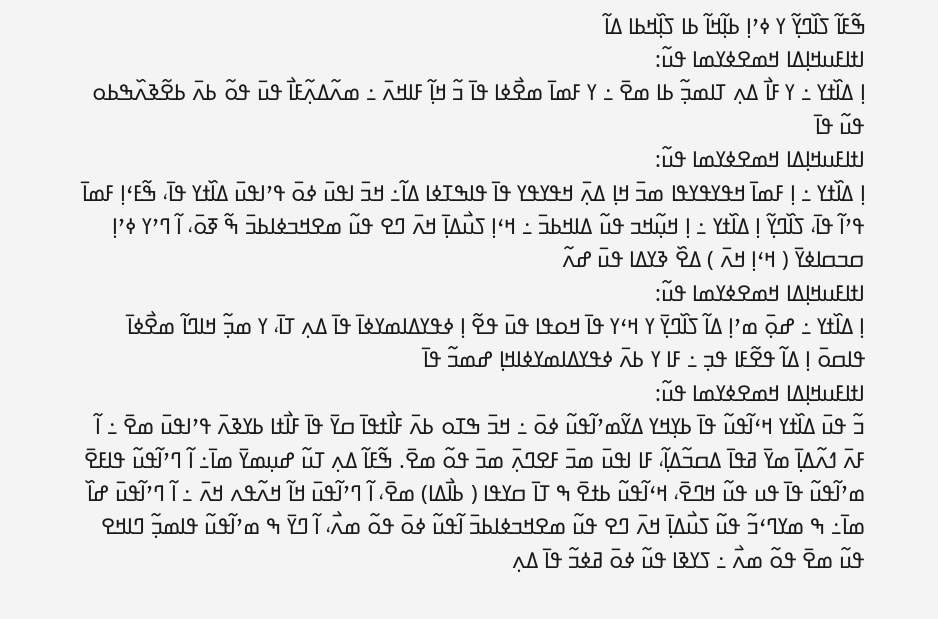ߒ߬ߓߊ߬ ߖߊ߰ߣߌ߲߬ ߌ ߦߴߊ߲ ߕߊ߲߬ߞߊ߬ ߕߊ ߖߊ߲߰ߞߕߊ ߡߊ߬
ߊߙߊߓߎߞߊ߲ߡߊ ߞߘߐߦߌߘߊ ߟߎ߬:
ߊ߲ ߡߊ߰ߙߌ ߸ ߌ ߓߊ߯ ߡߍ߲ ߠߊߘߏ߲߬ ߕߊ ߘߐ߫ ߸ ߌ ߓߘߊ߫ ߘߐ߯ߦߊ ߟߊ߫ ߏ߬ ߞߊ߲߬ ߓߊߞߍ߫ ߸ ߘߍ߬ߡߍ߲߬ߓߊ߯ ߟߎ߫ ߟߋ߬ ߕߍ߫ ߕߐ߬ߢߍ߰ߒߕߋ ߟߎ߬ ߟߊ߫
ߊߙߊߓߎߞߊ߲ߡߊ ߞߘߐߦߌߘߊ ߟߎ߬:
ߊ߲ ߡߊ߰ߙߌ ߸ ߊ߲ ߓߘߊ߫ ߞߟߌߟߌߟߊ ߘߏ߫ ߞߊ߲ ߡߍ߲߫ ߞߟߌߟߌ ߟߊ߫ ߟߊߒߠߦߊ ߡߊ߬߸ ߞߏ߫ ߊߟߎ߫ ߦߋ߫ ߟߴߊߟߎ߫ ߡߊ߰ߙߌ ߟߊ߫، ߒ߬ߓߵߊ߲ ߓߘߊ߫ ߟߴߊ߬ ߟߊ߫، ߖߊ߰ߣߌ߲߬ ߊ߲ ߡߊ߰ߙߌ ߸ ߊ߲ ߞߎ߲߬ߞߏ ߟߎ߬ ߡߊߞߕߏ߫ ߸ ߞߵߊ߲ ߖߎ߯ߡߊ߲߫ ߞߍ߫ ߣߐ ߟߎ߬ ߘߐߞߏߦߊߕߏ߫ ߒ߬ ߧߋ߫، ߊ߬ ߣߴߌ ߦߴߊ߲ ߛߏߛߊߦߌ߫ ( ߞߵߊ߲ ߞߍ߫ ) ߡߐ߰ ߢߌߡߊ ߟߎ߫ ߝߍ߬
ߊߙߊߓߎߞߊ߲ߡߊ ߞߘߐߦߌߘߊ ߟߎ߬:
ߊ߲ ߡߊ߰ߙߌ ߸ ߝߋ߲߫ ߘߴߊ߲ ߡߊ߬ ߖߊ߰ߣߌ߲߫ ߌ ߞߵߌ ߟߊ߫ ߞߋߟߊ ߟߎ߫ ߟߐ߬ ߊ߲ ߦߟߌߡߊߘߌߦߊ߫ ߟߊ߫ ߡߍ߲ ߠߊ߫، ߌ ߘߏ߲߬ ߞߊߣߊ߬ ߘߐ߯ߦߊ߫ ߟߊߛߋ߫ ߊ߲ ߡߊ߬ ߟߐ߬ߓߊ ߟߏ߲ ߸ ߓߊ ߌ ߕߍ߫ ߦߟߌߡߊߘߌߦߊߞߊ߲ ߝߘߏ߬ ߟߊ߫
ߊߙߊߓߎߞߊ߲ߡߊ ߞߘߐߦߌߘߊ ߟߎ߬:
ߏ߬ ߟߎ߫ ߡߊ߰ߙߌ ߞߵߊ߬ߟߎ߬ ߟߊ߫ ߕߌ߲ߞߌ ߡߌ߬ߘߴߊ߬ߟߎ߬ ߦߋ߫ ߸ ߞߏ߫ ߒߠߋ ߕߍ߫ ߓߊ߯ߙߟߊ߫ ߛߌ߫ ߟߊ߫ ߓߊ߯ߙߊ ߕߌߢߍ߫ ߟߴߊߟߎ߫ ߘߐ߫ ߸ ߊ߬ ߓߍ߫ ߗߍ߬ߡߊ߲߫ ߘߌ߫ ߥߟߊ߫ ߡߛߏ߬ߡߊ߲߬، ߓߊ ߊߟߎ߫ ߘߏ߫ ߓߐߣߍ߲߫ ߘߏ߫ ߟߋ߬ ߘߐ߫. ߒ߬ߓߊ߬ ߡߍ߲ ߠߎ߬ ߝߎ߲ߘߌ߫ ߘߊ߫߸ ߊ߬ ߣߴߊ߬ߟߎ߬ ߟߊߓߐ߫ ߘߴߊ߬ߟߎ߬ ߟߊ߫ ߟߎ ߟߎ߬ ߞߣߐ߫، ߞߵߊ߬ߟߎ߬ ߕߙߐ߫ ߒ ߠߊ߫ ߛߌߟߊ ( ߕߊ߯ߡߊ) ߘߐ߫، ߊ߬ ߣߴߊ߬ߟߎ߫ ߞߊ߬ ߞߍ߬ߟߍ ߞߍ߫ ߸ ߊ߬ ߣߴߊ߬ߟߎ߫ ߝߊ߰ ߘߊ߫߸ ߒ ߘߌߣߵߏ߬ ߟߎ߬ ߖߎ߯ߡߊ߲߫ ߞߍ߫ ߣߐ ߟߎ߬ ߘߐߞߏߦߊߕߏ߫ ߊ߬ߟߎ߬ ߦߋ߫ ߟߋ߬ ߘߍ߯، ߊ߬ ߣߌ߫ ߒ ߘߴߊ߬ߟߎ߬ ߟߊߘߏ߲߬ ߣߊߞߐ ߟߎ߬ ߘߐ߫ ߟߋ߬ ߘߍ߯ ߸ ߖߌߢߊ ߟߎ߬ ߦߋ߫ ߥߦߏ߬ ߟߊ߫ ߡߍ߲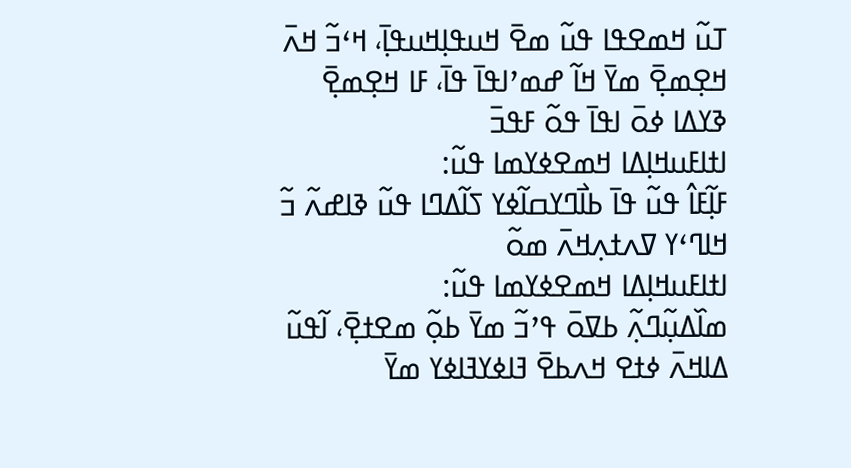ߠߎ߬ ߞߘߐߟߊ ߟߎ߬ ߘߐ߫ ߞߎߟߊ߲ߞߎߟߊ߲߫، ߞߵߏ߬ ߞߍ߫ ߞߐ߲ߘߐ߲߫ ߘߌ߫ ߞߊ߬ ߝߘߴߊߟߊ߫ ߟߊ߫، ߓߊ ߞߐ߲ߘߐ߲߫ ߢߌߡߊ ߦߋ߫ ߊߟߊ߫ ߟߋ߬ ߓߟߏ߫
ߊߙߊߓߎߞߊ߲ߡߊ ߞߘߐߦߌߘߊ ߟߎ߬:
ߓߊ߲߬ߓߊ߮ ߟߎ߬ ߟߊ߫ ߕߊ߯ߣߌߛߊ߬ߦߌ ߖߊ߬ߡߣߊ ߟߎ߬ ߢߊߝߍ߬ ߏ߬ ߞߊߣߵߌ ߜߍߙߍ߲ߞߍ߫ ߘߋ߬
ߊߙߊߓߎߞߊ߲ߡߊ ߞߘߐߦߌߘߊ ߟߎ߬:
ߘߊ߰ߡߎ߲߬ߣߍ߲߬ ߕߜߋ߫ ߟߴߏ߬ ߘߌ߫ ߕߋ߲߬ ߘߐߙߐ߲߫، ߊ߬ߟߎ߬ ߡߊߞߍ߫ ߦߙߐ ߞߍߕߐ߫ ߔߊߦߌߔߊߦߌ ߘߌ߫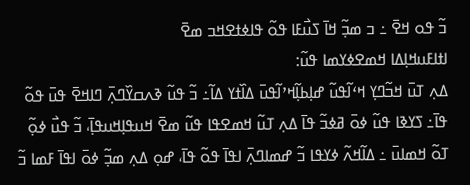ߏ߬ ߟߋ ߞߐ߫ ߸ ߏ ߘߏ߲߬ ߞߊ߫ ߖߎ߯ߓߊ ߟߋ߬ ߟߊߦߙߐߞߏ ߘߐ߫
ߊߙߊߓߎߞߊ߲ߡߊ ߞߘߐߦߌߘߊ ߟߎ߬:
ߡߍ߲ ߠߎ߫ ߞߏ߬ߣߌ߲ ߞߵߊ߬ߟߎ߬ ߝߊ߲ߕߊ߲߬ߞߴߊ߬ߟߎ߫ ߡߊ߰ߙߌ ߡߊ߬߸ ߏ߬ ߟߎ߬ ߢߍߛߌ߰ߣߍ߲߫ ߣߊߞߐ߫ ߟߎ߫ ߟߋ߬ ߟߊ߫߸ ߖߌߢߊ ߟߎ߬ ߦߋ߫ ߥߦߏ߬ ߟߊ߫ ߡߍ߲ ߠߎ߬ ߞߘߐߟߊ ߟߎ߬ ߘߐ߫ ߞߎߟߊ߲ߞߎߟߊ߲߫، ߏ߬ ߟߎ߯ ߦߋ߲߬ ߠߋ߬ ߞߘߊߎ߫ ߸ ߡߊ߬ߞߍ߬ ߦߌߟߊ ߏ߬ ߝߘߊߣߍ߲߫ ߊߟߊ߫ ߟߋ߬ ߟߊ߫، ߝߋ߲ ߡߍ߲ ߘߏ߲߬ ߦߋ߫ ߊߟߊ߫ ߓߘߊ ߏ߬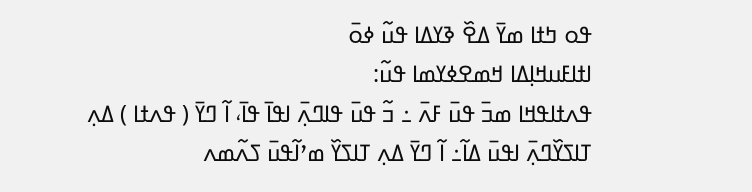ߟߋ ߤߙߊ ߘߌ߫ ߡߐ߰ ߢߌߡߊ ߟߎ߬ ߦߋ߫
ߊߙߊߓߎߞߊ߲ߡߊ ߞߘߐߦߌߘߊ ߟߎ߬:
ߟߍߙߊߟߞߊ ߘߏ߫ ߟߎ߫ ߓߍ߫ ߸ ߏ߬ ߟߎ߫ ߟߊߣߍ߲߫ ߊߟߊ߫ ߟߊ߫، ߊ߬ ߣߌ߫ ( ߟߍߙߊ ) ߡߍ߲ ߠߊߖߌ߰ߣߍ߲߫ ߊߟߎ߫ ߡߊ߬߸ ߊ߬ ߣߌ߫ ߡߍ߲ ߠߊߖߌ߰ ߘߴߊ߬ߟߎ߫ ߖߍ߬ߘߍ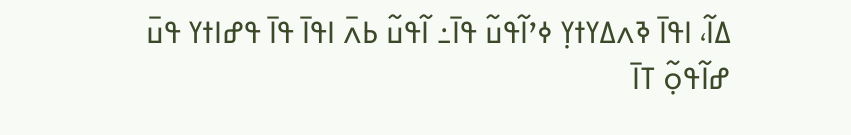ߡߊ߬، ߊߟߊ߫ ߢߍߡߌߙߌ߲ ߦߴߊ߬ߟߎ߬ ߟߊ߫߸ ߊ߬ߟߎ߬ ߕߍ߫ ߊߟߊ߫ ߟߊ߫ ߟߝߊߙߌ ߟߎ߫ ߝߊ߬ߟߋ߲߬ ߠߊ߫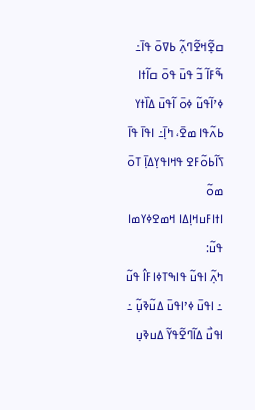ߛߐ߲߬ߞߐ߬ߣߍ߲߬ ߕߜߋ߫ ߟߊ߫߸ ߒ߬ߓߊ߬ ߏ߬ ߟߎ߫ ߟߋ߫ ߛߊ߬ߙߊ ߦߴߊ߬ߟߎ߬ ߦߋ߫ ߊ߬ߟߎ߫ ߡߊ߰ߙߌ ߕߍ߬ߟߊ ߘߐ߫، ߤߊ߲߫߸ ߊߟߊ߫ ߟߊ߫ ߖߊ߬ߕߋ߬ߓߐ ߟߞߊߟߌ߲ߡߊ߲߫ ߠߋ߫ ߘߋ߬
ߊߙߊߓߎߞߊ߲ߡߊ ߞߘߐߦߌߘߊ ߟߎ߬:
ߤߍ߲߬ ߊߟߎ߬ ߟߊߒߠߦߊߓߊ߮ ߟߎ߬ ߸ ߊߟߎ߫ ߦߴߊߟߎ߫ ߡߎ߬ߢߎ߲߬ ߸ ߊߟߎ߯ ߡߊ߬ߣߐ߬ߟߌ߬ ߡߎߢߎ߲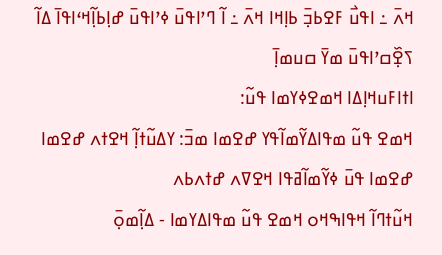ߞߍ߫ ߸ ߊߟߎ߯ ߓߐߕߏ߲߫ ߕߊ߲ߞߊ ߞߍ߫ ߸ ߊ߬ ߣߴߊߟߎ߫ ߦߴߊߟߎ߫ ߝߊ߲ߕߊ߲߬ߞߵߊߟߊ߫ ߡߊ߬ ߖߐ߲߰ߛߴߊߟߎ߫ ߘߌ߫ ߛߎߘߊ߲߫
ߊߙߊߓߎߞߊ߲ߡߊ ߞߘߐߦߌߘߊ ߟߎ߬:
ߞߘߐ ߟߎ߬ ߘߟߊߡߌ߬ߘߊ߬ߟߌ ߝߐߘߊ ߘߏ߫: ߌߡߎ߬ߙߊ߲߬ ߞߐߙߍ ߝߐߘߊ
ߝߐߘߊ ߟߎ߫ ߦߌ߬ߘߊ߬ߥߟߊ ߞߐߜߍ ߝߙߍߕߍ
ߞߎ߬ߙߣߊ߬ ߞߟߊߒߞߋ ߞߘߐ ߟߎ߬ ߘߟߊߡߌߘߊ - ߡߊ߲߬ߘߋ߲߫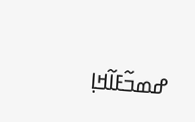ߝߘߏ߬ߓߊ߬ߞߊ߲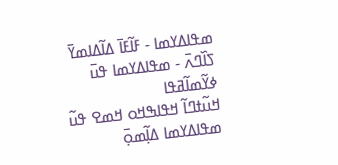ߘߟߊߡߌߘߊ - ߓߊ߬ߓߊ߫ ߡߊ߬ߡߊߘߌ߫ ߖߊ߰ߣߍ߫ - ߘߟߊߡߌߘߊ ߟߎ߫ ߦߌ߬ߘߊ߬ߥߟߊ
ߞߎ߬ߙߣߊ߬ ߞߟߊߒߞߋ ߞߘߐ ߟߎ߬ ߘߟߊߡߌߘߊ ߡߊ߲߬ߘߋ߲߫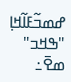ߝߘߏ߬ߓߊ߬ߞߊ߲ "ߒߞߏ" ߘߐ߫߸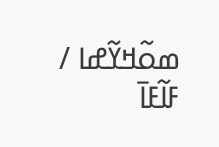ߘߋ߬ߞߌ߬ߝߊ / ߓߊ߬ߓߊ߫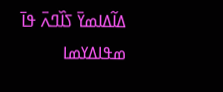ߡߊ߬ߡߊߘߌ߫ ߖߊ߰ߣߍ߫ ߟߊ߫ ߘߟߊߡߌߘߊ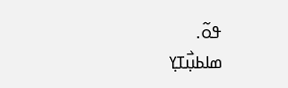ߟߋ߬.
ߘߊߕߎ߲߯ߠߌ߲